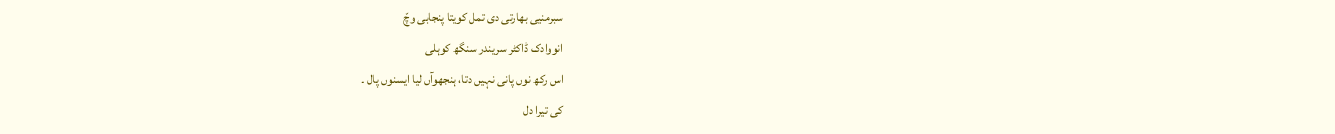سبرمنیی بھارتی دی تمل کویتا پنجابی وچّ
انووادک ڈاکٹر سریندر سنگھ کوہلی
اس رکھ نوں پانی نہیں دتا، ہنجھوآں لیا ایسنوں پال ۔
کی تیرا دل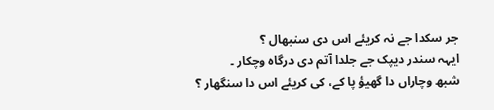جر سکدا جے نہ کریئے اس دی سنبھال ؟
ایہہ سندر دیپک جے جلدا آتم دی درگاہ وچکار ۔
شبھ وچاراں دا گھیؤ پا کے، کی کریئے اس دا سنگھار ؟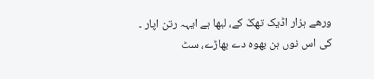ورھے ہزار اڈیک تھکّ کے، لبھا ہے ایہہ رتن اپار ۔
کی اس نوں ہن بھوہ دے بھاڑے، سٹ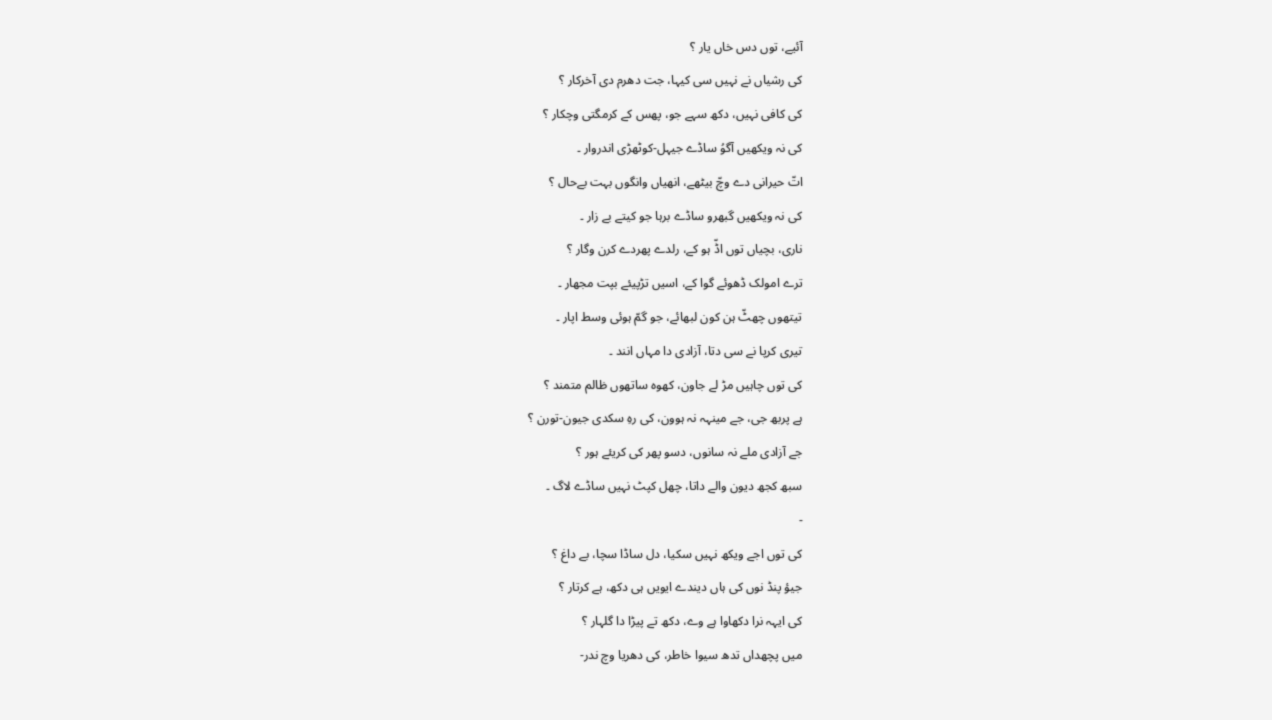آئیے، توں دس خاں یار ؟
کی رشیاں نے نہیں سی کیہا، جت دھرم دی آخرکار ؟
کی کافی نہیں، دکھ سہے جو، پھس کے کرمگتی وچکار ؟
کی نہ ویکھیں آگوُ ساڈے جیہل-کوٹھڑی اندروار ۔
اتّ حیرانی دے وچّ بیٹھے، انھیاں وانگوں بہت بےحال ؟
کی نہ ویکھیں گبھرو ساڈے برہا جو کیتے بے زار ۔
ناری، بچیاں توں اڈّ ہو کے، رلدے پھردے کرن وگار ؟
ترے امولک ڈھوئے گوا کے، اسیں تڑپیئے بپت مجھار ۔
تیتھوں چھٹّ ہن کون لبھائے، جو گمّ ہوئی وسط اپار ۔
تیری کرپا نے سی دتا، آزادی دا مہاں انند ۔
کی توں چاہیں مڑ لے جاون، کھوہ ساتھوں ظالم متمند ؟
ہے پربھ جی، جے مینہہ نہ ہوون، کی رہِ سکدی جیون-تورن ؟
جے آزادی ملے نہ سانوں، دسو پھر کی کریئے ہور ؟
سبھ کجھ دیون والے داتا، چھل کپٹ نہیں ساڈے لاگ ۔
-
کی توں اجے ویکھ نہیں سکیا، دل ساڈا سچا، بے داغ ؟
جیؤ پنڈ نوں کی ہاں دیندے ایویں ہی دکھ، ہے کرتار ؟
کی ایہہ نرا دکھاوا ہے وے، دکھ تے پیڑا دا گلہار ؟
میں پچھداں تدھ سیوا خاطر، کی دھریا وچ ندر-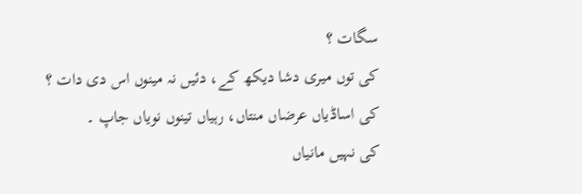سگات ؟
کی توں میری دشا دیکھ کے، دئیں نہ مینوں اس دی دات ؟
کی اساڈیاں عرضاں منتاں، رہیاں تینوں نویاں جاپ ۔
کی نہیں مانیاں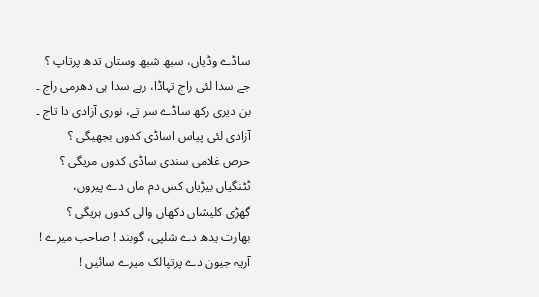ساڈے وڈیاں، سبھ شبھ وستاں تدھ پرتاپ ؟
جے سدا لئی راج تہاڈا، رہے سدا ہی دھرمی راج ۔
بن دیری رکھ ساڈے سر تے، نوری آزادی دا تاج ۔
آزادی لئی پیاس اساڈی کدوں بجھیگی ؟
حرص غلامی سندی ساڈی کدوں مریگی ؟
ٹٹنگیاں بیڑیاں کس دم ماں دے پیروں،
گھڑی کلیشاں دکھاں والی کدوں ہریگی ؟
بھارت یدھ دے شلپی، گوبند ! صاحب میرے !
آریہ جیون دے پرتپالک میرے سائیں !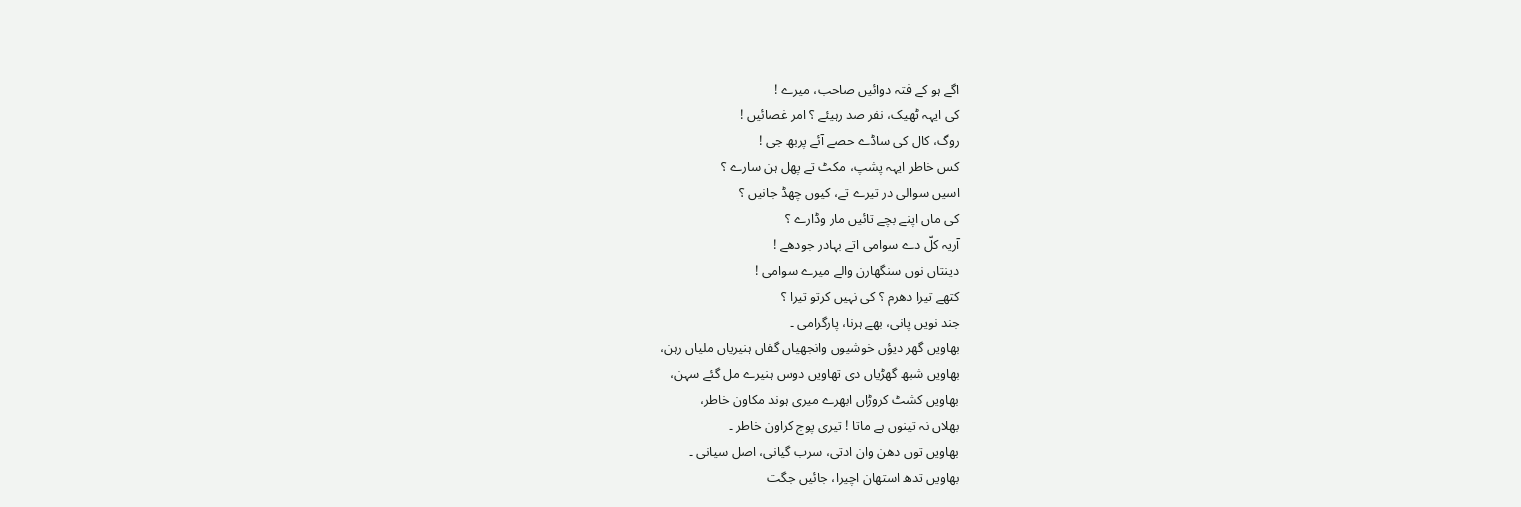اگے ہو کے فتہ دوائیں صاحب، میرے !
کی ایہہ ٹھیک، نفر صد رہیئے ؟ امر غصائیں !
روگ، کال کی ساڈے حصے آئے پربھ جی !
کس خاطر ایہہ پشپ، مکٹ تے پھل ہن سارے ؟
اسیں سوالی در تیرے تے، کیوں چھڈ جانیں ؟
کی ماں اپنے بچے تائیں مار وڈارے ؟
آریہ کلّ دے سوامی اتے بہادر جودھے !
دینتاں نوں سنگھارن والے میرے سوامی !
کتھے تیرا دھرم ؟ کی نہیں کرتو تیرا ؟
جند نویں پانی، بھے ہرنا، پارگرامی ۔
بھاویں گھر دیؤں خوشیوں وانجھیاں گفاں ہنیریاں ملیاں رہن،
بھاویں شبھ گھڑیاں دی تھاویں دوس ہنیرے مل گئے سہن،
بھاویں کشٹ کروڑاں ابھرے میری ہوند مکاون خاطر،
بھلاں نہ تینوں ہے ماتا ! تیری پوج کراون خاطر ۔
بھاویں توں دھن وان ادتی، سرب گیانی، اصل سیانی ۔
بھاویں تدھ استھان اچیرا، جائیں جگت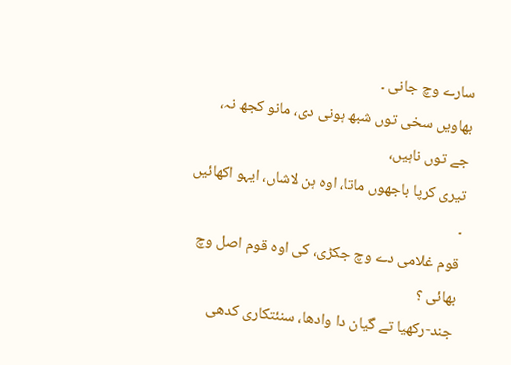سارے وچ جانی ۔
بھاویں سخی توں شبھ ہونی دی، مانو کجھ نہ، جے توں ناہیں،
تیری کرپا باجھوں ماتا، اوہ ہن لاشاں، ایہو اکھائیں ۔
قوم غلامی دے وچ جکڑی، کی اوہ قوم اصل وچ بھائی ؟
جند-رکھیا تے گیان دا وادھا، سنئتکاری کدھی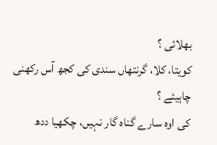بھلائی ؟
کویتا، کلا، گرنتھاں سندی کی کجھ آس رکھنی چاہیئے ؟
کی اوہ سارے گناہ گار نہیں، چکھیا ددھ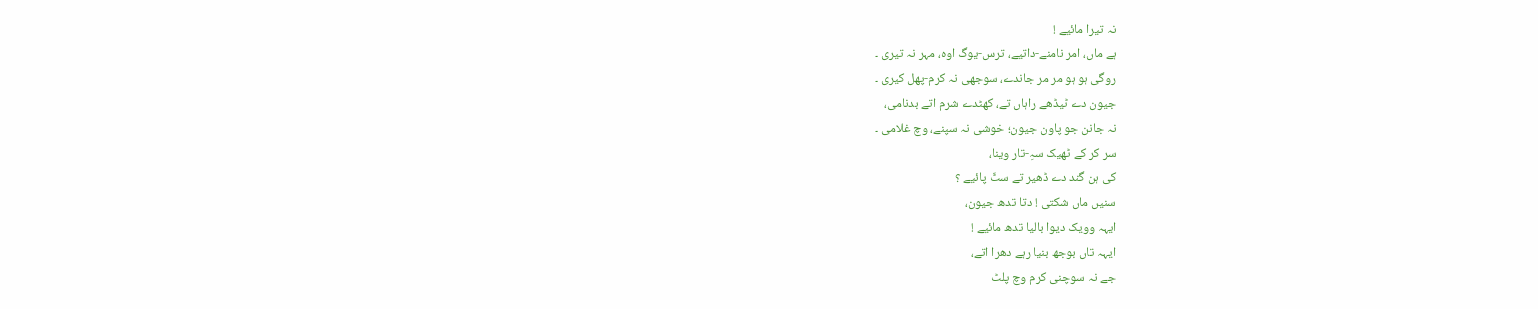نہ تیرا مائیے !
ہے ماں، امر نامنے-داتیے، ترس-یوگ اوہ، مہر نہ تیری ۔
روگی ہو ہو مر مر جاندے، سوجھی نہ کرم-پھل کیری ۔
جیون دے ٹیڈھے راہاں تے، کھٹدے شرم اتے بدنامی،
نہ جانن جو پاون جیون؛ خوشی نہ سپنے، وچ غلامی ۔
سر کر کے ٹھیک سہِ-تار وینا،
کی ہن گند دے ڈھیر تے سٹّ پائیے ؟
سنیں ماں شکتی ! دتا تدھ جیون،
ایہہ وویک دیوا بالیا تدھ مائیے !
ایہہ تاں بوجھ بنیا رہے دھرا اتے،
جے نہ سوچنی کرم وچ پلٹ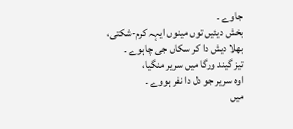جاوے ۔
بخش دیئیں توں مینوں ایہہ کرم-شکتی،
بھلا دیش دا کر سکاں جی چاہوے ۔
تیز گیند ورگا میں سریر منگیا،
اوہ سریر جو دل دا نفر ہووے ۔
میں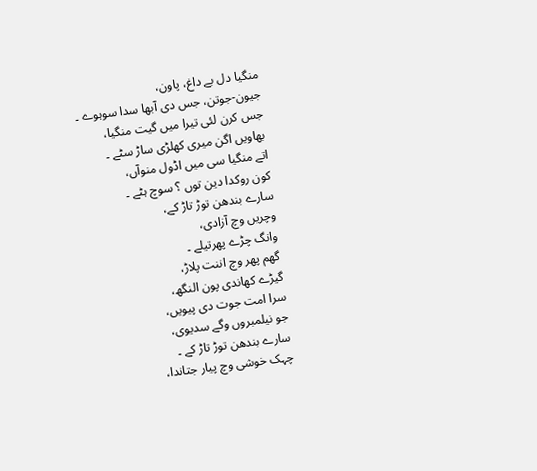منگیا دل بے داغ، پاون،
جیون-جوتن، جس دی آبھا سدا سوہوے ۔
جس کرن لئی تیرا میں گیت منگیا،
بھاویں اگن میری کھلڑی ساڑ سٹے ۔
اتے منگیا سی میں اڈول منوآں،
کون روکدا دین توں ؟ سوچ ہٹے ۔
سارے بندھن توڑ تاڑ کے،
وچریں وچ آزادی،
وانگ چڑے پھرتیلے ۔
گھم پھر وچ اننت پلاڑ،
گیڑے کھاندی پون النگھ،
سرا امت جوت دی پیویں،
جو نیلمبروں وگے سدیوی،
سارے بندھن توڑ تاڑ کے ۔
چہک خوشی وچ پیار جتاندا،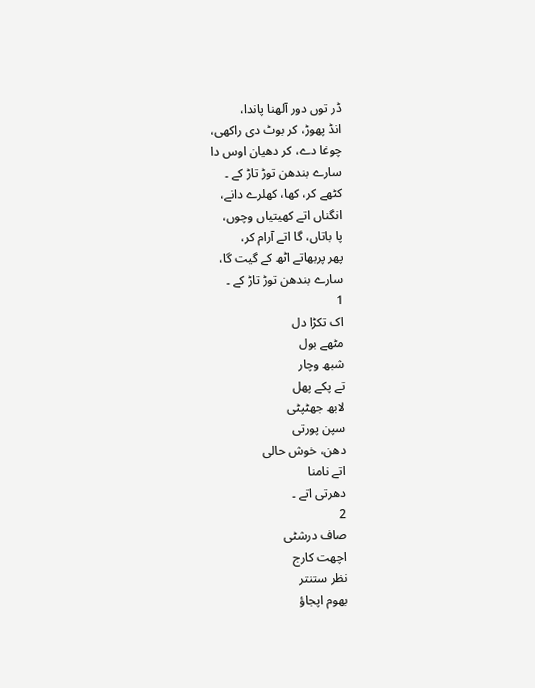ڈر توں دور آلھنا پاندا،
انڈ پھوڑ، کر بوٹ دی راکھی،
چوغا دے، کر دھیان اوس دا
سارے بندھن توڑ تاڑ کے ۔
کٹھے کر، کھا، کھلرے دانے،
انگناں اتے کھیتیاں وچوں،
پا باتاں، گا اتے آرام کر،
پھر پربھاتے اٹھ کے گیت گا،
سارے بندھن توڑ تاڑ کے ۔
1
اک تکڑا دل
مٹھے بول
شبھ وچار
تے پکے پھل
لابھ جھٹپٹی
سپن پورتی
دھن، خوش حالی
اتے نامنا
دھرتی اتے ۔
2
صاف درشٹی
اچھت کارج
نظر ستنتر
بھوم اپجاؤ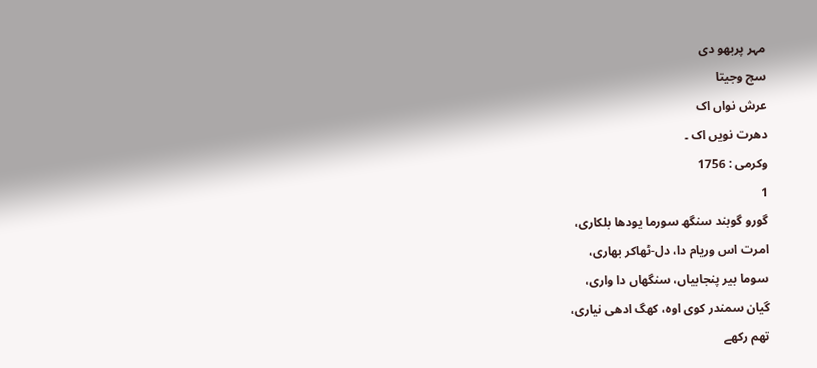مہر پربھو دی
سچ وجیتا
عرش نواں اک
دھرت نویں اک ۔
وکرمی : 1756
1
گورو گوبند سنگھ سورما یودھا بلکاری،
امرت اس وریام دا، دل-ٹھاکر بھاری،
سوما بیر پنجابیاں، سنگھاں دا واری،
گیان سمندر کوی اوہ، کھگ ادھی نیاری،
تھم رکھے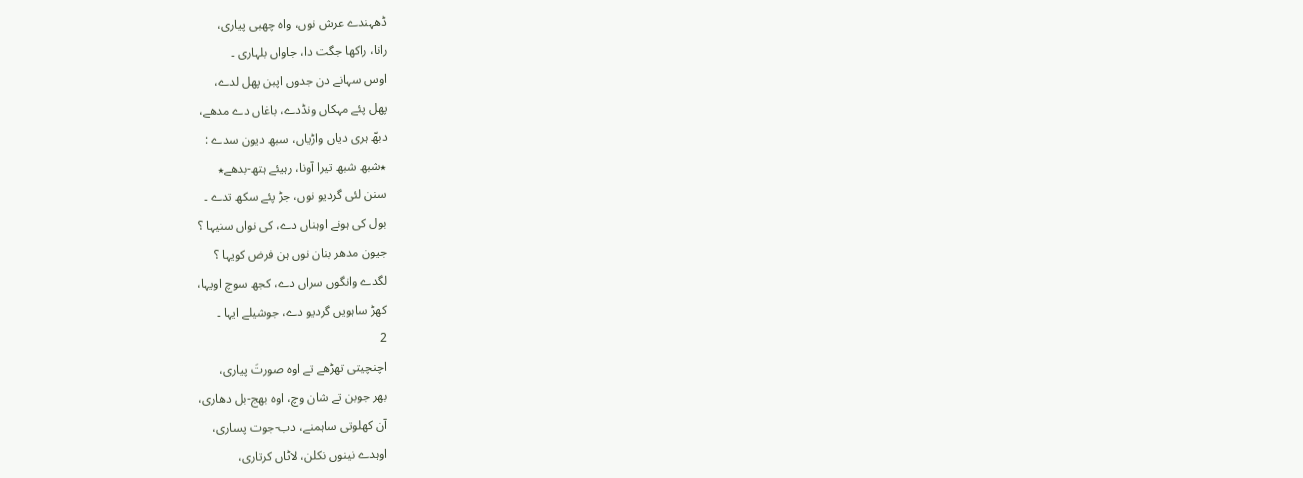ڈھہندے عرش نوں، واہ چھبی پیاری،
رانا، راکھا جگت دا، جاواں بلہاری ۔
اوس سہانے دن جدوں اپبن پھل لدے،
پھل پئے مہکاں ونڈدے، باغاں دے مدھے،
دبھّ ہری دیاں واڑیاں، سبھ دیون سدے :
٭شبھ شبھ تیرا آونا، رہیئے ہتھ-بدھے٭
سنن لئی گردیو نوں، جڑ پئے سکھ تدے ۔
بول کی ہونے اوہناں دے، کی نواں سنیہا ؟
جیون مدھر بنان نوں ہن فرض کویہا ؟
لگدے وانگوں سراں دے، کجھ سوچ اویہا،
کھڑ ساہویں گردیو دے، جوشیلے ایہا ۔
2
اچنچیتی تھڑھے تے اوہ صورتَ پیاری،
بھر جوبن تے شان وچ، اوہ بھج-بل دھاری،
آن کھلوتی ساہمنے، دب-جوت پساری،
اوہدے نینوں نکلن، لاٹاں کرتاری،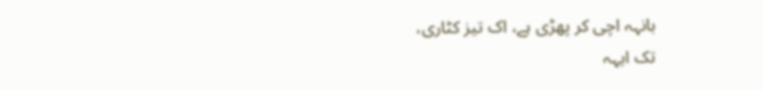بانہہ اچی کر پھڑی ہے، اک تیز کٹاری،
تک ایہہ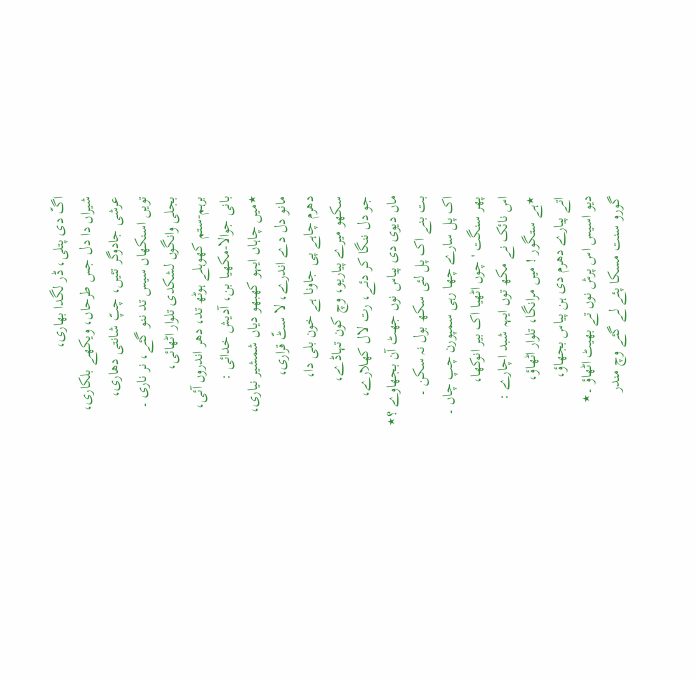اگّ دی پتلی، ڈر لگدا بھاری،
شیراں دا دل جس طرحاں، ویکھے بلکاری،
عرشی جادوگر تئیں، چپّ شانتی دھاری،
تویں اسنکھاں سیس تد ننو گئے، نر ناری ۔
بجلی وانگوں لشکدی تلوار اٹھائی،
برہم-ستم کھوہلے ہوٹھ تد، دھر اندروں آئی،
بانی جوالا-مکھیا بن، آدیش خدائی :
٭میں چاہاں ایہو کھبھو دیاں شمشیر نیاری،
مانو دل دے اندرے، لا سٹّ قراری،
دھرم چاہے پی جاونا ہے خون بلی دا،
سکھو میرے پیاریو، وچ کون تہاڈے،
جو دل ننگا کر دئے، رت لال کھلارے،
ماں دیوی دی پیاس نوں جھٹ آن بجھاوے ؟٭
بت بنے اک پل لئی سکھ بول نہ سکن ۔
اک پل سارے چھا رہی سمپورن چپ چاں ۔
پھر سنگت 'چوں اٹھیا اک بیر انوکھا،
اس نائک نے مکھ توں ایہہ شبد اچارے :
٭ہے ستگور ! میں مرانگا، تلوار اٹھاؤ،
اتے پیارے دھرم دی ہن پیاس بجھاؤ،
دیو اسیس اس پرش نوں تے بھیٹ اٹھاؤ ۔٭
گورو سنت مسکا پئے لے گئے وچ مندر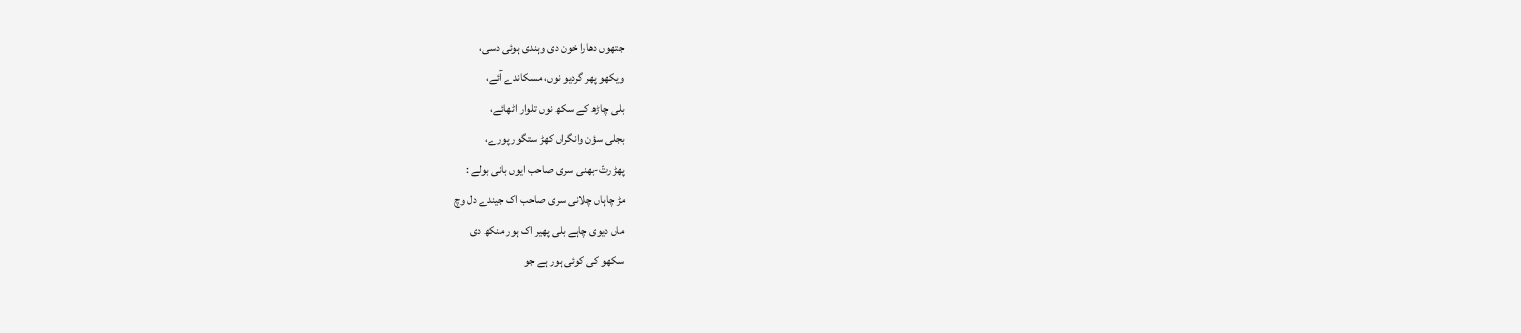جتھوں دھارا خون دی وہندی ہوئی دسی،
ویکھو پھر گردیو نوں، مسکاندے آئے،
بلی چاڑھ کے سکھ نوں تلوار اٹھائے،
بجلی سؤن وانگراں کھڑ ستگور پورے،
پھڑ رتّ-بھنی سری صاحب ایوں بانی بولے :
مڑ چاہاں چلانی سری صاحب اک جیندے دل وچ
ماں دیوی چاہے بلی پھیر اک ہور منکھ دی
سکھو کی کوئی ہور ہے جو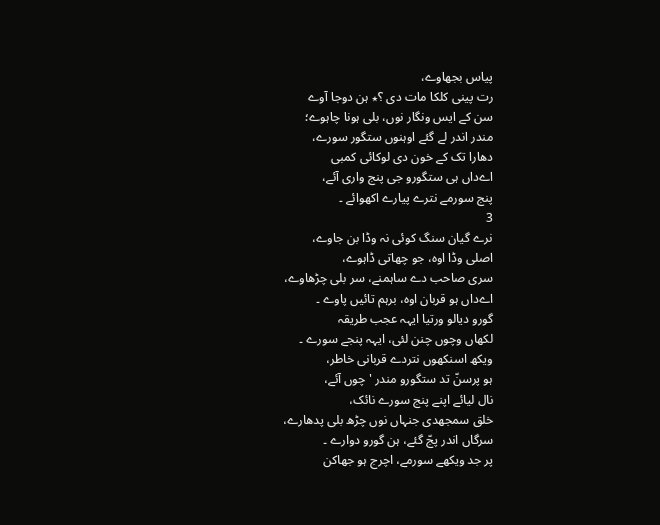پیاس بجھاوے،
رت پینی کلکا مات دی ؟٭ ہن دوجا آوے
سن کے ایس ونگار نوں، بلی ہونا چاہوے؛
مندر اندر لے گئے اوہنوں ستگور سورے،
دھارا تک کے خون دی لوکائی کمبی
اےداں ہی ستگورو جی پنج واری آئے،
پنج سورمے نترے پیارے اکھوائے ۔
3
نرے گیان سنگ کوئی نہ وڈا بن جاوے،
اصلی وڈا اوہ، جو چھاتی ڈاہوے،
سری صاحب دے ساہمنے، سر بلی چڑھاوے،
اےداں ہو قربان اوہ، برہم تائیں پاوے ۔
گورو دیالو ورتیا ایہہ عجب طریقہ
لکھاں وچوں چنن لئی، ایہہ پنجے سورے ۔
ویکھ اسنکھوں نتردے قربانی خاطر،
ہو پرسنّ تد ستگورو مندر 'چوں آئے،
نال لیائے اپنے پنج سورے نائک،
خلق سمجھدی جنہاں نوں چڑھ بلی پدھارے،
سرگاں اندر پجّ گئے، ہن گورو دوارے ۔
پر جد ویکھے سورمے، اچرج ہو جھاکن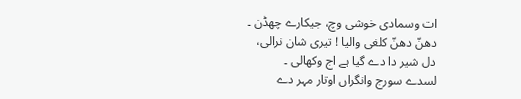ات وسمادی خوشی وچ، جیکارے چھڈن ۔
دھنّ دھنّ کلغی والیا ! تیری شان نرالی،
دل شیر دا دے گیا ہے اج وکھالی ۔
لسدے سورج وانگراں اوتار مہر دے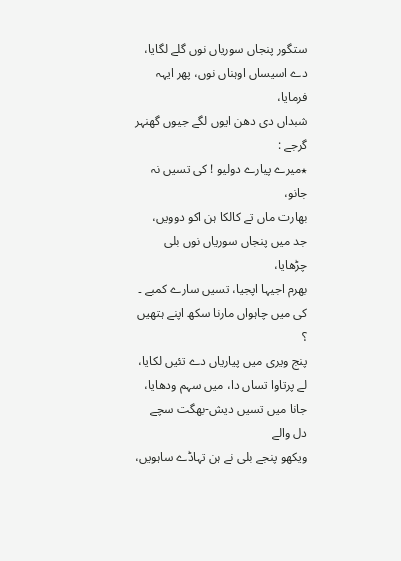ستگور پنجاں سوریاں نوں گلے لگایا،
دے اسیساں اوہناں نوں، پھر ایہہ فرمایا،
شبداں دی دھن ایوں لگے جیوں گھنہر گرجے :
٭میرے پیارے دولیو ! کی تسیں نہ جانو،
بھارت ماں تے کالکا ہن اکو دوویں،
جد میں پنجاں سوریاں نوں بلی چڑھایا،
بھرم اجیہا اپجیا، تسیں سارے کمبے ۔
کی میں چاہواں مارنا سکھ اپنے ہتھیں ؟
پنج ویری میں پیاریاں دے تئیں لکایا،
لے پرتاوا تساں دا، میں سہم ودھایا،
جانا میں تسیں دیش-بھگت سچے دل والے
ویکھو پنجے بلی نے ہن تہاڈے ساہویں،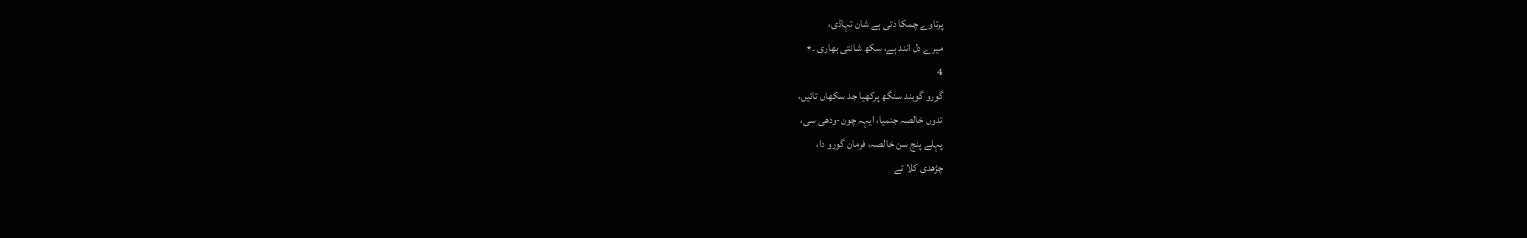پرتاوے چمکا دتی ہے شان تہاڈی،
میرے دل انند ہے، سکھ شانتی بھاری ۔٭
4
گورو گوبند سنگھ پرکھیا جد سکھاں تائیں،
تدوں خالصہ جنمیا، ایہہ چون-ودھی سی،
پہلے پنج سن خالصہ، فرمان گورو دا،
چڑھدی کلا تے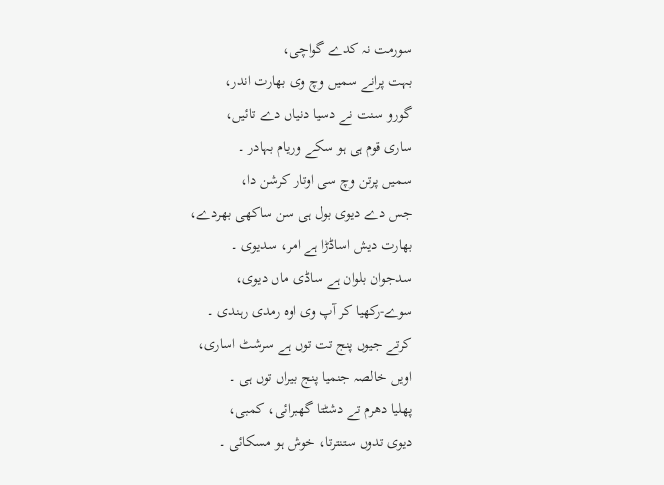سورمت نہ کدے گواچی،
بہت پرانے سمیں وچ وی بھارت اندر،
گورو سنت نے دسیا دنیاں دے تائیں،
ساری قوم ہی ہو سکے وریام بہادر ۔
سمیں پرتن وچ سی اوتار کرشن دا،
جس دے دیوی بول ہی سن ساکھی بھردے،
بھارت دیش اساڈڑا ہے امر، سدیوی ۔
سدجوان بلوان ہے ساڈی ماں دیوی،
سوے-رکھیا کر آپ وی اوہ رمدی رہندی ۔
کرتے جیوں پنج تت توں ہے سرشٹ اساری،
اویں خالصہ جنمیا پنج بیراں توں ہی ۔
پھلیا دھرم تے دشٹتا گھبرائی، کمبی،
دیوی تدوں ستنترتا، خوش ہو مسکائی ۔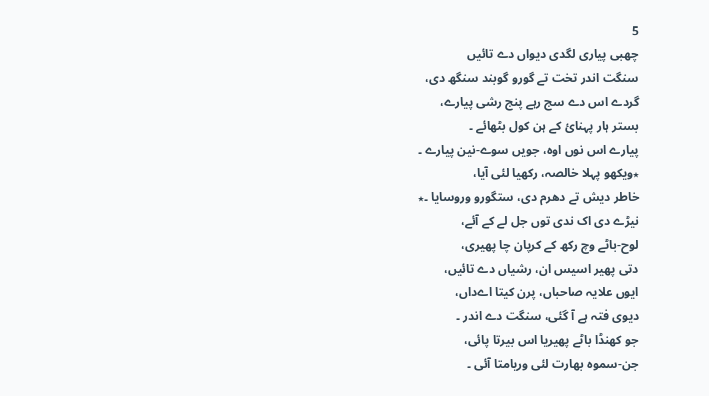5
چھبی پیاری لگدی دیواں دے تائیں
سنگت اندر تخت تے گورو گوبند سنگھ دی،
گردے اس دے سج رہے پنج رشی پیارے،
بستر ہار پہنائ کے ہن کول بٹھائے ۔
پیارے اس نوں اوہ، جویں سوے-نین پیارے ۔
٭ویکھو پہلا خالصہ، رکھیا لئی آیا،
خاطر دیش تے دھرم دی، ستگورو وروسایا ۔٭
نیڑے دی اک ندی توں جل لے کے آئے،
لوح-باٹے وچ رکھ کے کرپان چا پھیری،
دتی پھیر اسیس ان، رشیاں دے تائیں،
ایوں علایہ صاحباں، پرن کیتا اےداں،
دیوی فتہ ہے آ گئی، سنگت دے اندر ۔
جو کھنڈا باٹے پھیریا اس بیرتا پائی،
جن-سموہ بھارت لئی وریامتا آئی ۔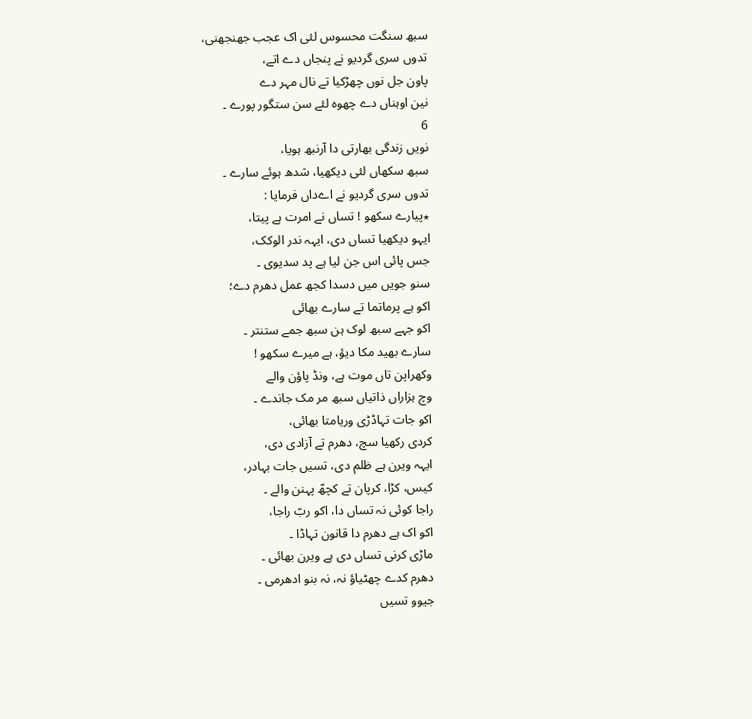سبھ سنگت محسوس لئی اک عجب جھنجھنی،
تدوں سری گردیو نے پنجاں دے اتے،
پاون جل نوں چھڑکیا تے نال مہر دے
نین اوہناں دے چھوہ لئے سن ستگور پورے ۔
6
نویں زندگی بھارتی دا آرنبھ ہویا،
سبھ سکھاں لئی دیکھیا، شدھ ہوئے سارے ۔
تدوں سری گردیو نے اےداں فرمایا :
٭پیارے سکھو ! تساں نے امرت ہے پیتا،
ایہو دیکھیا تساں دی، ایہہ ندر الوکک،
جس پائی اس جن لیا ہے پد سدیوی ۔
سنو جویں میں دسدا کجھ عمل دھرم دے؛
اکو ہے پرماتما تے سارے بھائی
اکو جہے سبھ لوک ہن سبھ جمے ستنتر ۔
سارے بھید مکا دیؤ، ہے میرے سکھو !
وکھراپن تاں موت ہے، ونڈ پاؤن والے
وچ ہزاراں ذاتیاں سبھ مر مک جاندے ۔
اکو جات تہاڈڑی وریامتا بھائی،
کردی رکھیا سچ، دھرم تے آزادی دی،
ایہہ ویرن ہے ظلم دی، تسیں جات بہادر،
کیس، کڑا، کرپان تے کچھّ پہنن والے ۔
راجا کوئی نہ تساں دا، اکو ربّ راجا،
اکو اک ہے دھرم دا قانون تہاڈا ۔
ماڑی کرنی تساں دی ہے ویرن بھائی ۔
دھرم کدے چھٹیاؤ نہ، نہ بنو ادھرمی ۔
جیوو تسیں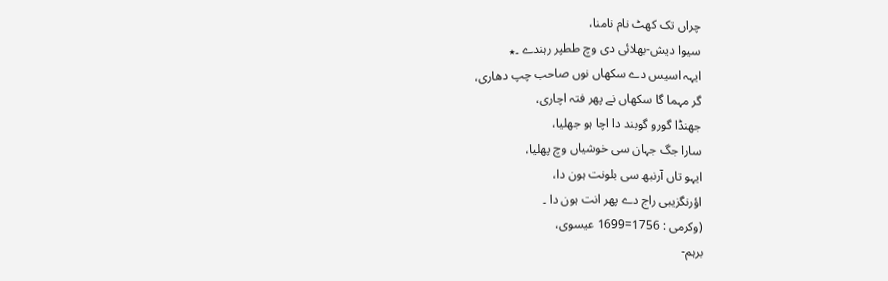چراں تک کھٹ نام نامنا،
سیوا دیش-بھلائی دی وچ ططپر رہندے ۔٭
ایہہ اسیس دے سکھاں نوں صاحب چپ دھاری،
گر مہما گا سکھاں نے پھر فتہ اچاری،
جھنڈا گورو گوبند دا اچا ہو جھلیا،
سارا جگ جہان سی خوشیاں وچ پھلیا،
ایہو تاں آرنبھ سی بلونت ہون دا،
اؤرنگزیبی راج دے پھر انت ہون دا ۔
(وکرمی : 1756=1699 عیسوی،
برہم-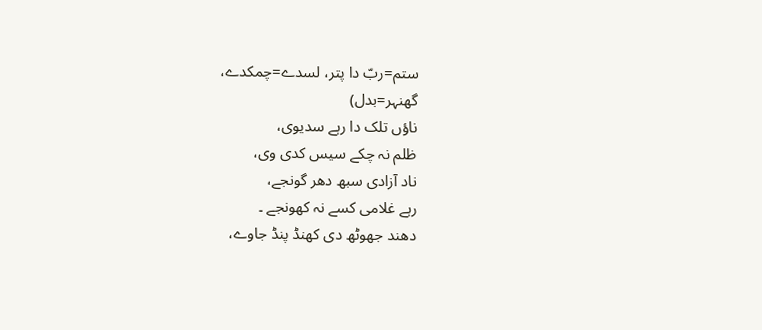ستم=ربّ دا پتر، لسدے=چمکدے،
گھنہر=بدل)
ناؤں تلک دا رہے سدیوی،
ظلم نہ چکے سیس کدی وی،
ناد آزادی سبھ دھر گونجے،
رہے غلامی کسے نہ کھونجے ۔
دھند جھوٹھ دی کھنڈ پنڈ جاوے،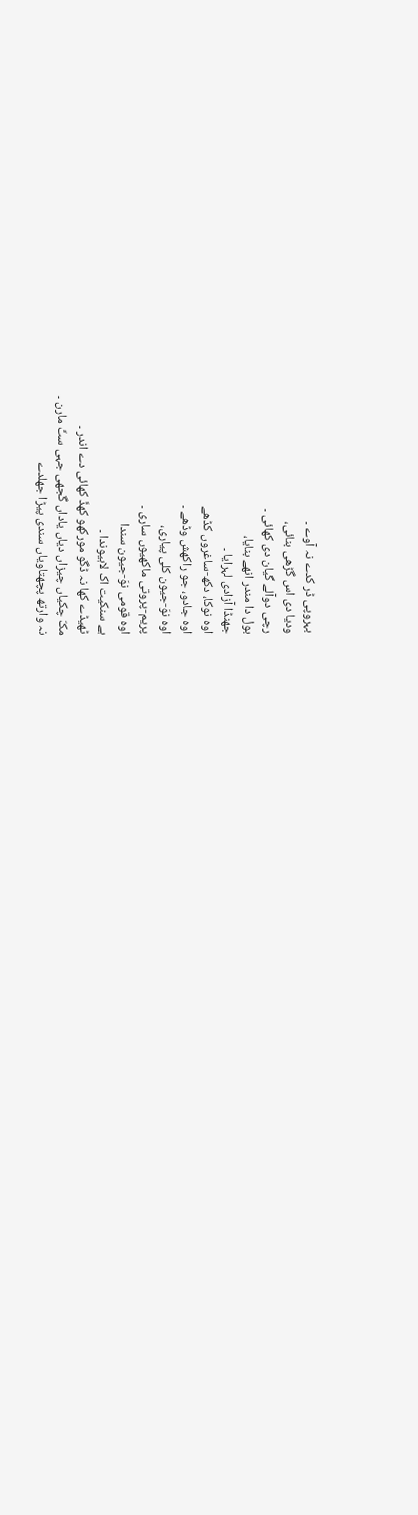بہروپی ڈر کدے نہ آوے ۔
ودیا دی اس گڑھی بنائی،
رچی دوآلے گیان دی کھائی ۔
بول دا مندر انھے بنایا،
جھنڈا آزادی لہرایا ۔
اوہ نوکا، دکھ-ساغروں کڈھے
اوہ جادو، جو راکھش وڈھے ۔
اوہ نوَ-جیون کلی پیاری،
پریم-پروتی ماکھیوں ساری ۔
اوہ قومی نوَ-جیون سندا
ہے سنکیت اک لاہیوندا ۔
ٹھیڈے کھا نہ ڈگو مورکھو کھڈّ کھائی دے اندر ۔
مکّ چکیاں چیزاں دیاں یاداں گجھی جہی سٹّ مارن ۔
نہ وارتھ پچھتاویاں سندی پیڑا جھلدے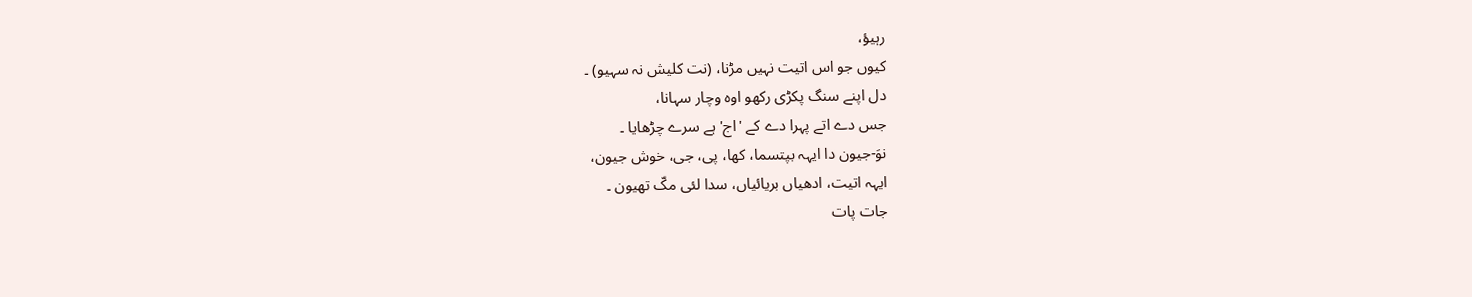رہیؤ،
کیوں جو اس اتیت نہیں مڑنا، (نت کلیش نہ سہیو) ۔
دل اپنے سنگ پکڑی رکھو اوہ وچار سہانا،
جس دے اتے پہرا دے کے 'اج' ہے سرے چڑھایا ۔
نوَ-جیون دا ایہہ بپتسما، کھا، پی، جی، خوش جیون،
ایہہ اتیت، ادھیاں بریائیاں، سدا لئی مکّ تھیون ۔
جات پات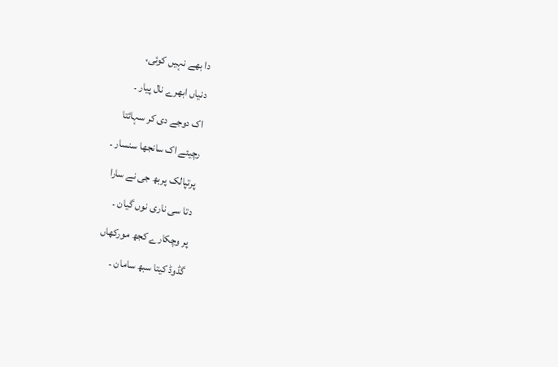دا بھے نہیں کوئی،
دنیاں ابھرے نال پیار ۔
اک دوجے دی کر سہائتا
رچیئے اک سانجھا سنسار ۔
پرتپالک پربھ جی نے سارا
دتا سی ناری نوں گیان ۔
پر وچکارے کجھ مورکھاں
گڈوڈ کیتا سبھ سامان ۔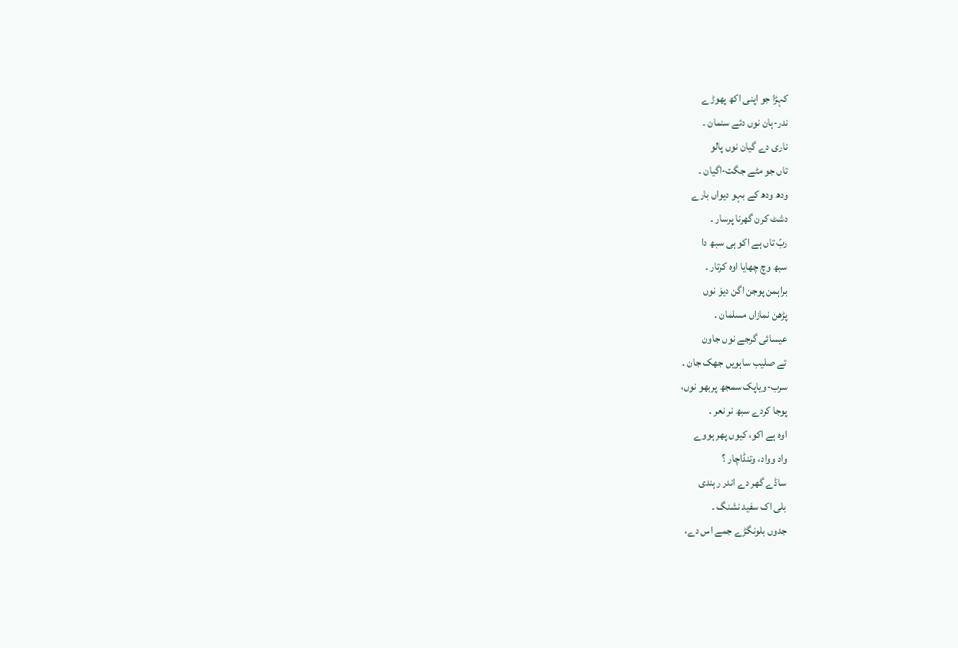کہڑا جو اپنی اکھ پھوڑے
ندر-ہان نوں دئے سنمان ۔
ناری دے گیان نوں پالو
تاں جو مٹے جگت-اگیان ۔
ودھ ودھ کے بہو دیواں بارے
دشٹ کرن گھرنا پرسار ۔
ربّ تاں ہے اکو ہی سبھ دا
سبھ وچ چھایا اوہ کرتار ۔
براہمن پوجن اگن دیوَ نوں
پڑھن نمازاں مسلمان ۔
عیسائی گرجے نوں جاون
تے صلیب ساہویں جھک جان ۔
سرب-ویاپک سمجھ پربھو نوں،
پوجا کردے سبھ نر نعر ۔
اوہ ہے اکو، کیوں پھر ہووے
واد وواد، وتنڈاچار ؟
ساڈے گھر دے اندر رہندی
بلی اک سفید نشنگ ۔
جدوں بلونگڑے جمے اس دے،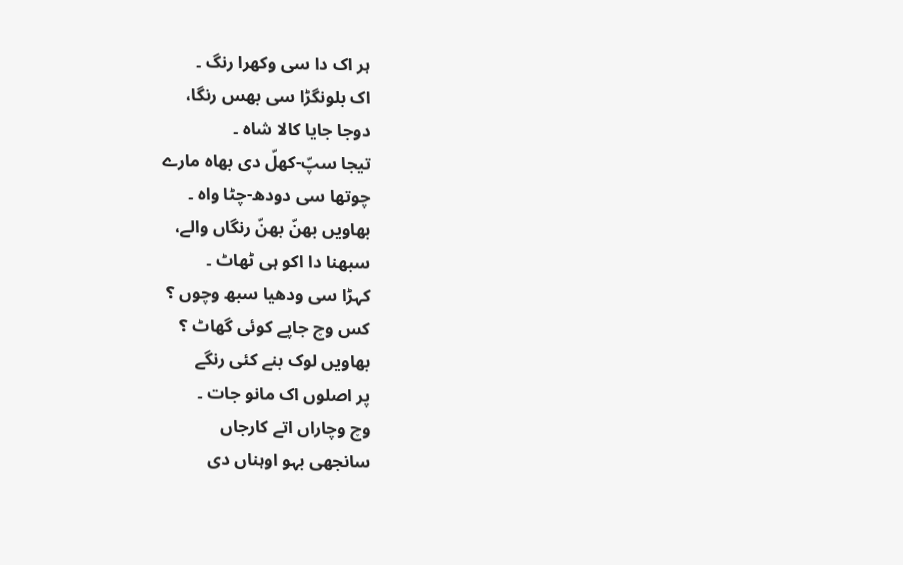ہر اک دا سی وکھرا رنگ ۔
اک بلونگڑا سی بھس رنگا،
دوجا جایا کالا شاہ ۔
تیجا سپّ-کھلّ دی بھاہ مارے
چوتھا سی دودھ-چٹا واہ ۔
بھاویں بھنّ بھنّ رنگاں والے،
سبھنا دا اکو ہی ٹھاٹ ۔
کہڑا سی ودھیا سبھ وچوں ؟
کس وچ جاپے کوئی گھاٹ ؟
بھاویں لوک بنے کئی رنگے
پر اصلوں اک مانو جات ۔
وچ وچاراں اتے کارجاں
سانجھی بہو اوہناں دی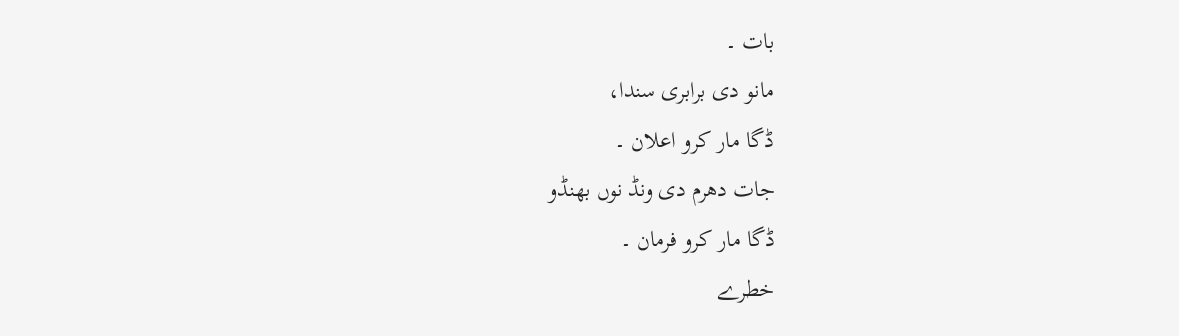بات ۔
مانو دی برابری سندا،
ڈگا مار کرو اعلان ۔
جات دھرم دی ونڈ نوں بھنڈو
ڈگا مار کرو فرمان ۔
خطرے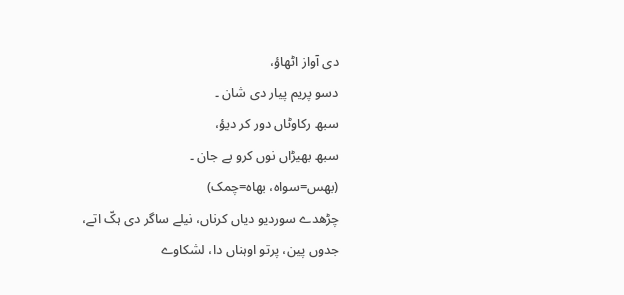دی آواز اٹھاؤ،
دسو پریم پیار دی شان ۔
سبھ رکاوٹاں دور کر دیؤ،
سبھ بھیڑاں نوں کرو بے جان ۔
(بھس=سواہ، بھاہ=چمک)
چڑھدے سوردیو دیاں کرناں، نیلے ساگر دی ہکّ اتے،
جدوں پین، پرتو اوہناں دا، لشکاوے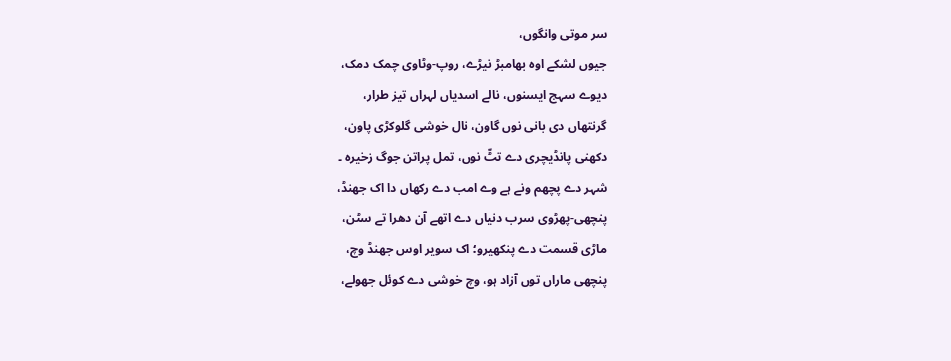سر موتی وانگوں،
جیوں لشکے اوہ بھامبڑ نیڑے، روپ-وٹاوی چمک دمک،
دیوے سہج ایسنوں، نالے اسدیاں لہراں تیز طرار،
گرنتھاں دی بانی نوں گاون، نال خوشی گلوکڑی پاون،
دکھنی پانڈیچری دے تٹّ نوں، تمل پراتن جوگ زخیرہ ۔
شہر دے پچھم ونے ہے وے امب دے رکھاں دا اک جھنڈ،
پنچھی-پھڑوی سرب دنیاں دے اتھے آن دھرا تے سٹن،
ماڑی قسمت دے پنکھیرو؛ اک سویر اوس جھنڈ وچ،
پنچھی ماراں توں آزاد ہو، وچ خوشی دے کوئل جھولے،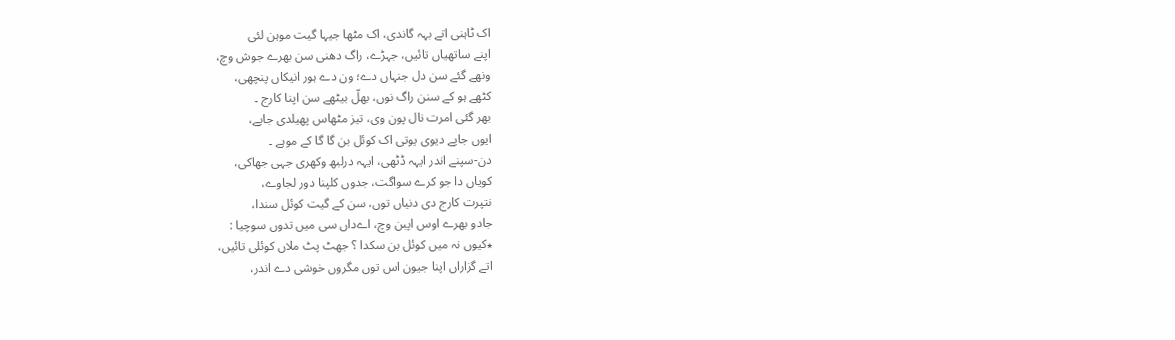اک ٹاہنی اتے بہہ گاندی، اک مٹھا جیہا گیت موہن لئی
اپنے ساتھیاں تائیں، جہڑے، راگ دھنی سن بھرے جوش وچ،
ونھے گئے سن دل جنہاں دے؛ ون دے ہور انیکاں پنچھی،
کٹھے ہو کے سنن راگ نوں، بھلّ بیٹھے سن اپنا کارج ۔
بھر گئی امرت نال پون وی، تیز مٹھاس پھیلدی جاپے،
ایوں جاپے دیوی یوتی اک کوئل بن گا گا کے موہے ۔
دن-سپنے اندر ایہہ ڈٹھی، ایہہ درلبھ وکھری جہی جھاکی،
کویاں دا جو کرے سواگت، جدوں کلپنا دور لجاوے،
نتپرت کارج دی دنیاں توں، سن کے گیت کوئل سندا،
جادو بھرے اوس اپبن وچ، اےداں سی میں تدوں سوچیا :
٭کیوں نہ میں کوئل بن سکدا ؟ جھٹ پٹ ملاں کوئلی تائیں،
اتے گزاراں اپنا جیون اس توں مگروں خوشی دے اندر،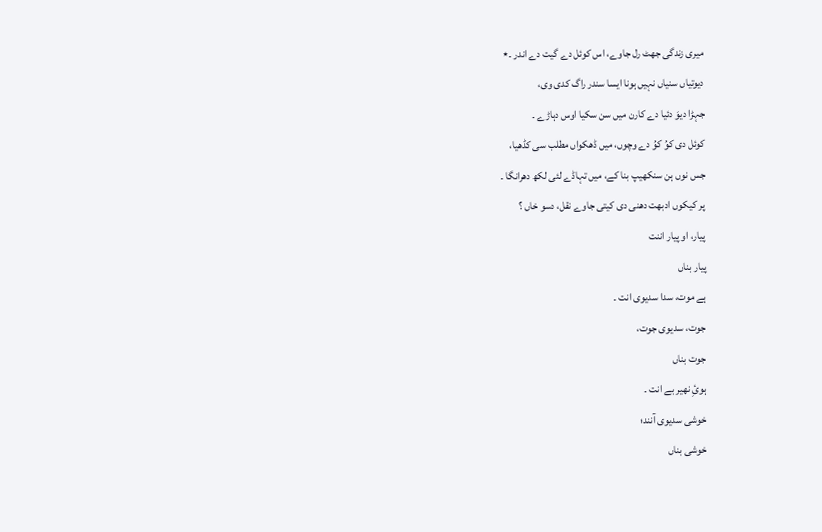میری زندگی جھٹ رل جاوے، اس کوئل دے گیت دے اندر ۔٭
دیوتیاں سنیاں نہیں ہونا ایسا سندر راگ کدی وی،
جہڑا دیوَ دئیا دے کارن میں سن سکیا اوس دہاڑے ۔
کوئل دی کوُ کوُ دے وچوں، میں ڈھکواں مطلب سی کڈھیا،
جس نوں ہن سنکھیپ بنا کے، میں تہاڈے لئی لکھ دھرانگا ۔
پر کیکوں ادبھت دھنی دی کیتی جاوے نقل، دسو خاں ؟
پیار، او پیار اننت
پیار بناں
ہے موت، سدا سدیوی انت ۔
جوت، سدیوی جوت،
جوت بناں
ہوئِ نھیر بے انت ۔
خوشی سدیوی آنند؛
خوشی بناں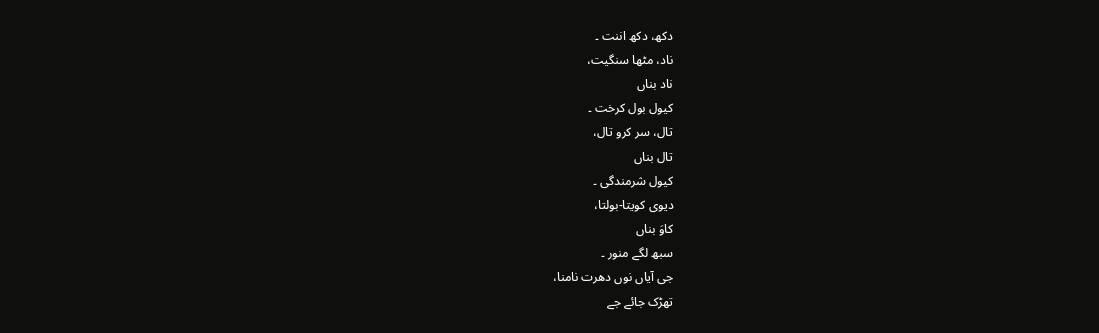دکھ، دکھ اننت ۔
ناد، مٹھا سنگیت،
ناد بناں
کیول بول کرخت ۔
تال، سر کرو تال،
تال بناں
کیول شرمندگی ۔
دیوی کویتا-بولتا،
کاوَ بناں
سبھ لگے منور ۔
جی آیاں نوں دھرت نامنا،
تھڑک جائے جے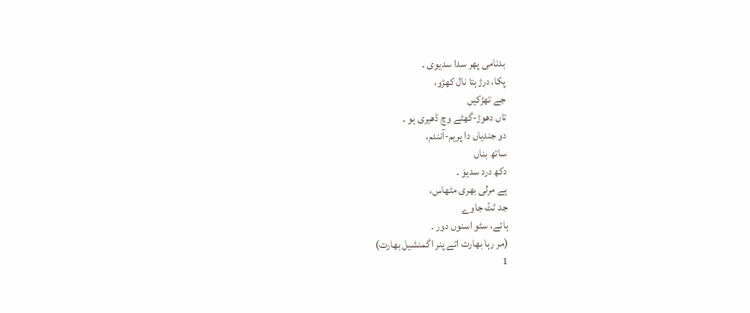بدنامی پھر سدا سدیوی ۔
پکا، درڑہتا نال کھڑو،
جے تھڑکیں
تاں دھوڑ-گھٹے وچ ڈھیری ہو ۔
دو جندیاں دا پریم-آنندم،
ساتھ بناں
دکھ درد سدیوَ ۔
ہے مرلی بھری مٹھاس،
جد ٹٹّ جاوے
ہائے، سٹو اسنوں دور ۔
(مر رہا بھارت اتے پنر اگمنشیل بھارت)
1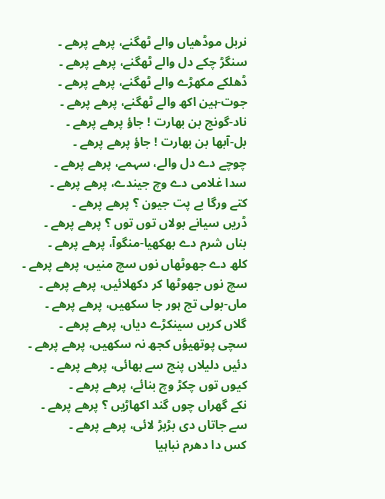نربل موڈھیاں والے ٹھگنے، پرھے پرھے ۔
سنگڑ چکے دل والے ٹھگنے، پرھے پرھے ۔
ڈھلکے مکھڑے والے ٹھگنے، پرھے پرھے ۔
جوت-ہین اکھ والے ٹھگنے، پرھے پرھے ۔
ناد-گونج بن بھارت ! جاؤ پرھے پرھے ۔
بل-آبھا بن بھارت ! جاؤ پرھے پرھے ۔
چوچے دے دل والے، سہمے، پرھے پرھے ۔
سدا غلامی دے وچ جیندے، پرھے پرھے ۔
کتے ورگا بے پت جیون ؟ پرھے پرھے ۔
ڈریں سیانے بولاں توں توں ؟ پرھے پرھے ۔
بناں شرم دے بھکھیا-منگوآ، پرھے پرھے ۔
کلھ دے جھوٹھاں نوں سچ منیں، پرھے پرھے ۔
سچ نوں جھوٹھا کر دکھلائیں، پرھے پرھے ۔
ماں-بولی تج ہور جا سکھیں، پرھے پرھے ۔
گلاں کریں سینکڑے دیاں، پرھے پرھے ۔
سچی پوتھیؤں کجھ نہ سکھیں، پرھے پرھے ۔
دئیں دلیلاں پنج سے بھائی، پرھے پرھے ۔
کیوں توں چکڑ وچ بنائے، پرھے پرھے ۔
نکے گھراں چوں گند اکھاڑیں ؟ پرھے پرھے ۔
سے جاتاں دی بڑبڑ لائی، پرھے پرھے ۔
کس دا دھرم نباہیا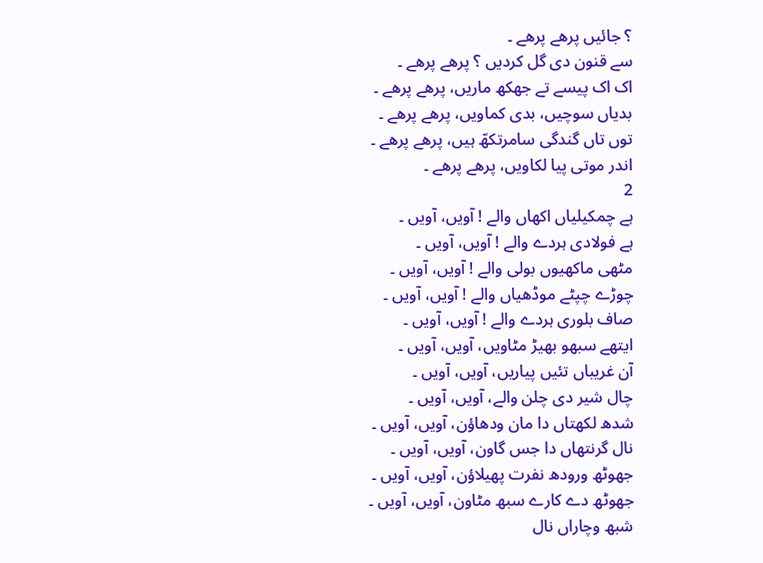؟ جائیں پرھے پرھے ۔
سے قنون دی گل کردیں ؟ پرھے پرھے ۔
اک اک پیسے تے جھکھ ماریں، پرھے پرھے ۔
بدیاں سوچیں، بدی کماویں، پرھے پرھے ۔
توں تاں گندگی سامرتکھّ ہیں، پرھے پرھے ۔
اندر موتی پیا لکاویں، پرھے پرھے ۔
2
ہے چمکیلیاں اکھاں والے ! آویں، آویں ۔
ہے فولادی ہردے والے ! آویں، آویں ۔
مٹھی ماکھیوں بولی والے ! آویں، آویں ۔
چوڑے چپٹے موڈھیاں والے ! آویں، آویں ۔
صاف بلوری ہردے والے ! آویں، آویں ۔
ایتھے سبھو بھیڑ مٹاویں، آویں، آویں ۔
آن غریباں تئیں پیاریں، آویں، آویں ۔
چال شیر دی چلن والے، آویں، آویں ۔
شدھ لکھتاں دا مان ودھاؤن، آویں، آویں ۔
نال گرنتھاں دا جس گاون، آویں، آویں ۔
جھوٹھ ورودھ نفرت پھیلاؤن، آویں، آویں ۔
جھوٹھ دے کارے سبھ مٹاون، آویں، آویں ۔
شبھ وچاراں نال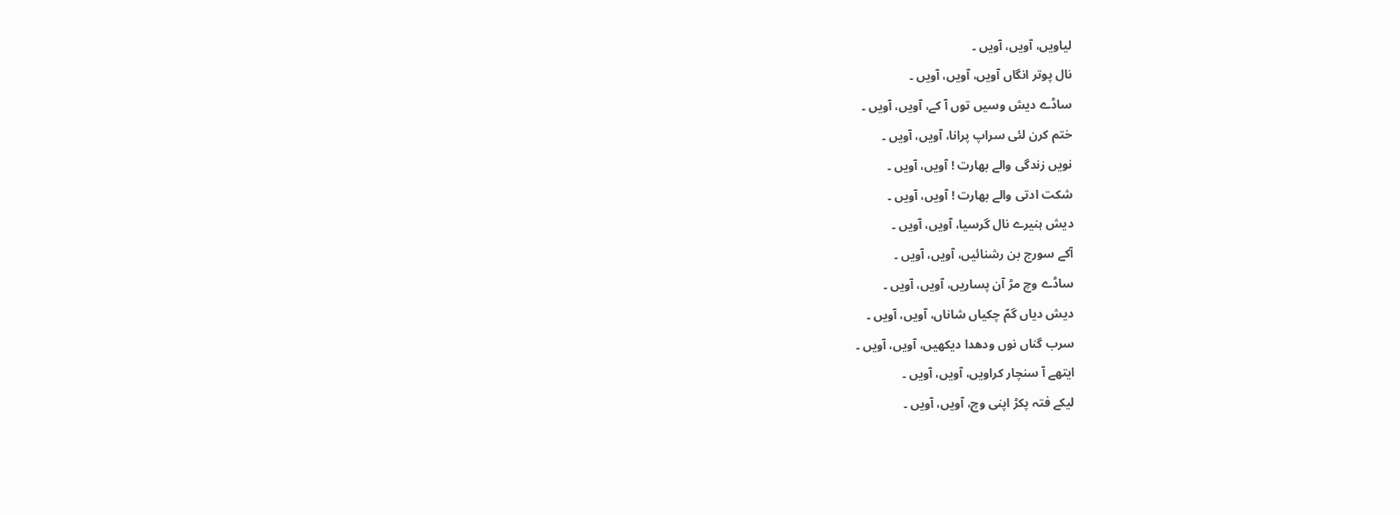لیاویں، آویں، آویں ۔
نال پوتر انگاں آویں، آویں، آویں ۔
ساڈے دیش وسیں توں آ کے، آویں، آویں ۔
ختم کرن لئی سراپ پرانا، آویں، آویں ۔
نویں زندگی والے بھارت ! آویں، آویں ۔
شکت ادتی والے بھارت ! آویں، آویں ۔
دیش ہنیرے نال گرسیا، آویں، آویں ۔
آکے سورج بن رشنائیں، آویں، آویں ۔
ساڈے وچ مڑ آن پساریں، آویں، آویں ۔
دیش دیاں گمّ چکیاں شاناں، آویں، آویں ۔
سرب گناں نوں ودھدا دیکھیں، آویں، آویں ۔
ایتھے آ سنچار کراویں، آویں، آویں ۔
لیکے فتہ پکڑ اپنی وچ، آویں، آویں ۔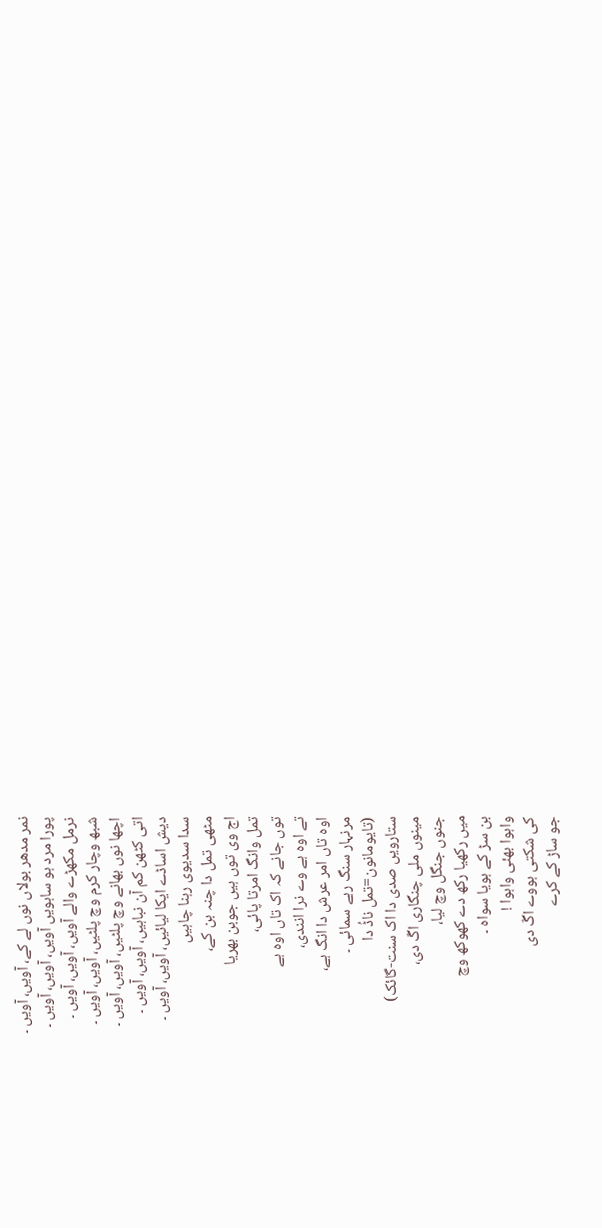نمر مدھر بولاں نوں لے کے، آویں، آویں ۔
پورا مرد ہو ساہویں آویں، آویں، آویں ۔
نرمل مکھڑے والے آویں، آویں، آویں ۔
شبھ وچار کرم وچ پلٹیں، آویں، آویں ۔
اچھا نوں بھانے وچ پلٹیں، آویں، آویں ۔
اتی کٹھن کم آن نباہیں، آویں، آویں ۔
دیش اساڈے ایکا لیائیں، آویں، آویں ۔
سدا سدیوی رہنا چاہیں
مٹھی تمل دا چنہ بن کے،
اج وی توں ہیں جوبن بھریا
تمل وانگ امرتا پائی،
توں جانے کہ اک تاں اوہ ہے
تے اوہ ہے وے نرا انندی،
اوہ تاں امر عرش دا انگ ہے،
مرنہار سنگ رہے سمائی ۔
(تایومانون=تمل ناڈُ دا
ستارویں صدی دا اک سنت-گائک)
مینوں ملی چنگاری اگّ دی،
جنوں جنگل وچ لیا،
میں رکھیا رکھ دے کھوکھ وچ
بن سڑ کے ہویا سواہ ۔
واہوا بھئی واہوا !
کی شکتی ہووے اگّ دی
جو ساڑ کے کرے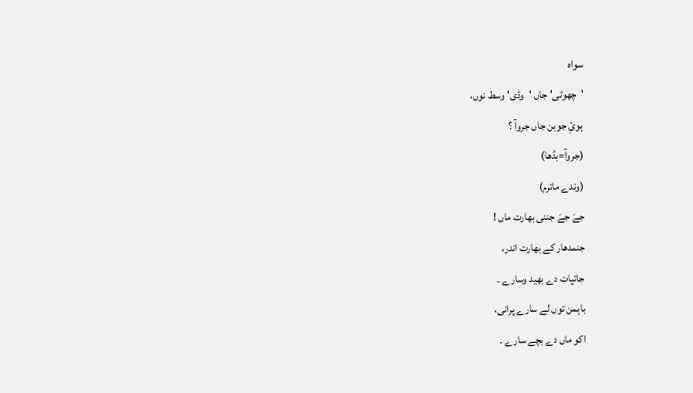سواہ
'چھوٹی' جاں 'وڈی' وسط نوں،
ہوئِ جوبن جاں جروآ ؟
(جروآ=بڈھا)
(وندے ماترم)
جےَ جےَ جننی بھارت ماں !
جنمدھار کے بھارت اندر،
جاتپات دے بھید وسارے ۔
باہمن توں لے سارے پرانی،
اکو ماں دے بچے سارے ۔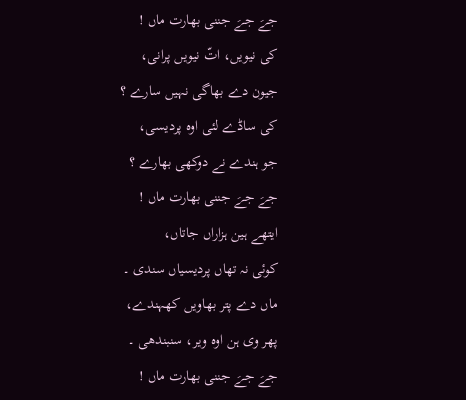جےَ جےَ جننی بھارت ماں !
کی نیویں، اتّ نیویں پرانی،
جیون دے بھاگی نہیں سارے ؟
کی ساڈے لئی اوہ پردیسی،
جو ہندے نے دوکھی بھارے ؟
جےَ جےَ جننی بھارت ماں !
ایتھے ہین ہزاراں جاتاں،
کوئی نہ تھاں پردیسیاں سندی ۔
ماں دے پتر بھاویں کھہندے،
پھر وی ہن اوہ ویر، سنبندھی ۔
جےَ جےَ جننی بھارت ماں !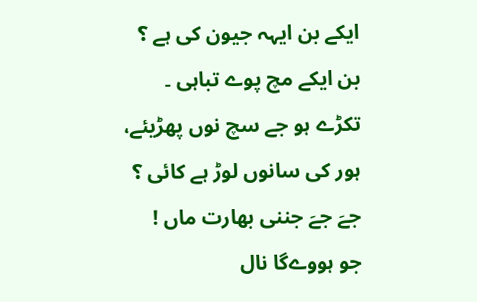ایکے بن ایہہ جیون کی ہے ؟
بن ایکے مچ پوے تباہی ۔
تکڑے ہو جے سچ نوں پھڑیئے،
ہور کی سانوں لوڑ ہے کائی ؟
جےَ جےَ جننی بھارت ماں !
جو ہووےگا نال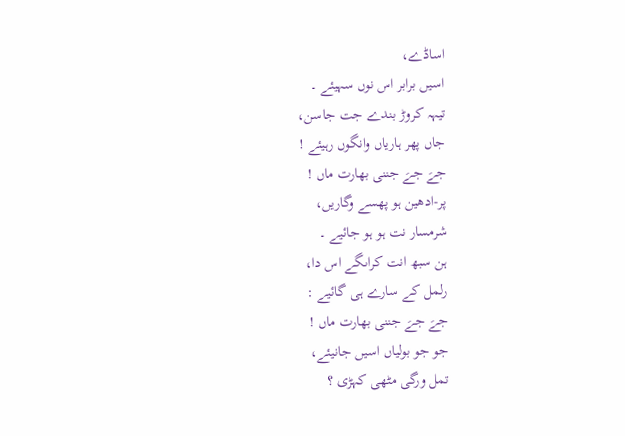اساڈے،
اسیں برابر اس نوں سہیئے ۔
تیہہ کروڑ بندے جت جاسن،
جاں پھر ہاریاں وانگوں رہیئے !
جےَ جےَ جننی بھارت ماں !
پر-ادھین ہو پھسے وگاریں،
شرمسار نت ہو ہو جائیے ۔
ہن سبھ انت کراںگے اس دا،
رلمل کے سارے ہی گائیے :
جےَ جےَ جننی بھارت ماں !
جو جو بولیاں اسیں جانیئے،
تمل ورگی مٹھی کہڑی ؟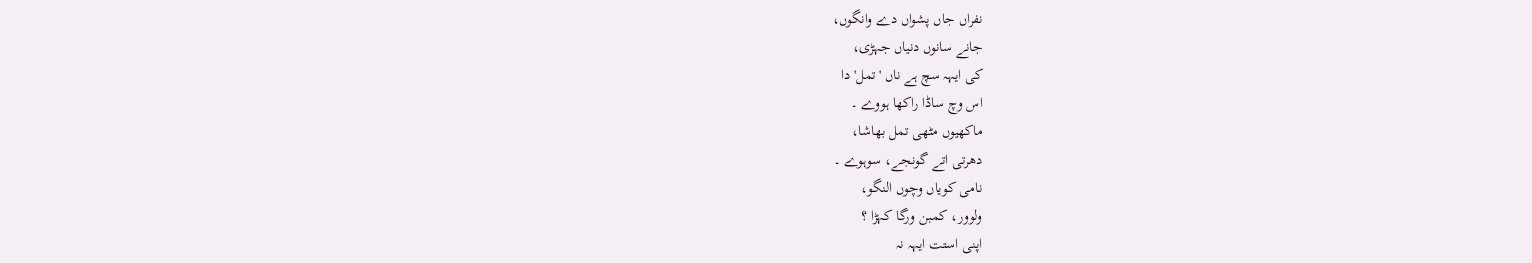نفراں جاں پشواں دے وانگوں،
جانے سانوں دنیاں جہڑی،
کی ایہہ سچ ہے ناں 'تمل' دا
اس وچ ساڈا راکھا ہووے ۔
ماکھیوں مٹھی تمل بھاشا،
دھرتی اتے گونجے، سوہوے ۔
نامی کویاں وچوں النگو،
ولوور، کمبن ورگا کہڑا ؟
اپنی استت ایہہ نہ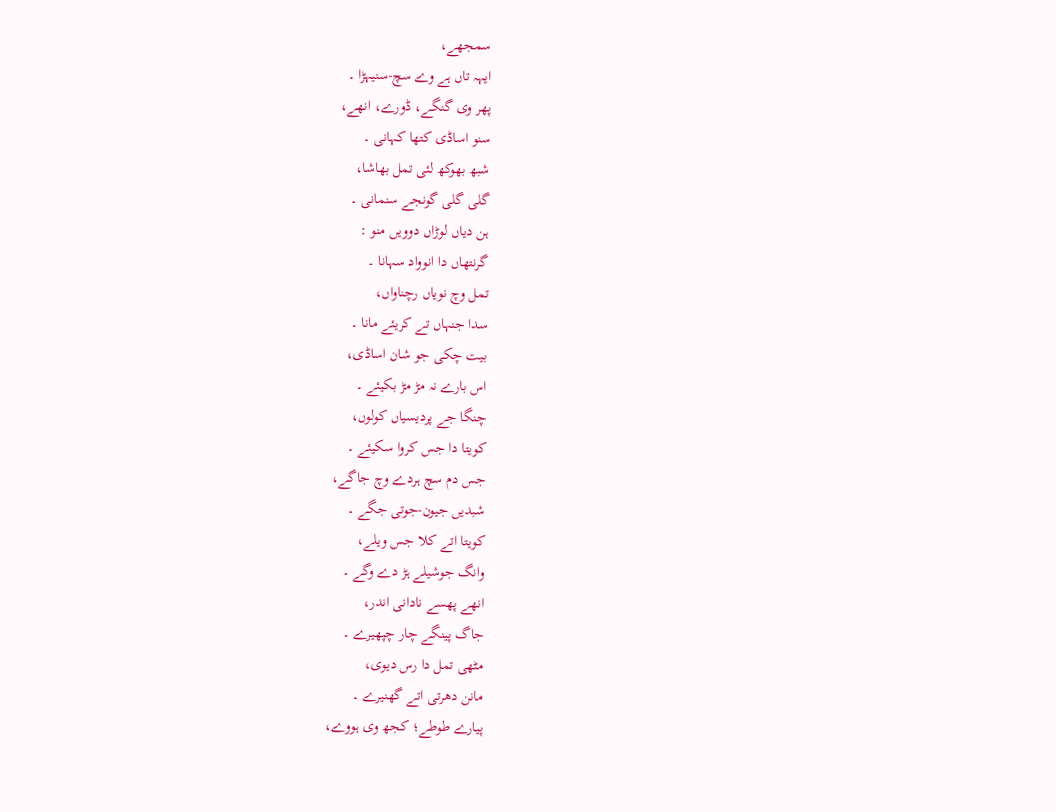سمجھے،
ایہہ تاں ہے وے سچ-سنیہڑا ۔
پھر وی گنگے، ڈورے، انھے،
سنو اساڈی کتھا کہانی ۔
شبھ بھوکھ لئی تمل بھاشا،
گلی گلی گونجے سنمانی ۔
ہن دیاں لوڑاں دوویں منو :
گرنتھاں دا انوواد سہانا ۔
تمل وچ نویاں رچناواں،
سدا جنہاں تے کریئے مانا ۔
بیت چکی جو شان اساڈی،
اس بارے نہ مڑ مڑ بکیئے ۔
چنگا جے پردیسیاں کولوں،
کویتا دا جس کروا سکیئے ۔
جس دم سچ ہردے وچ جاگے،
شبدیں جیون-جوتی جگے ۔
کویتا اتے کلا جس ویلے،
وانگ جوشیلے ہڑ دے وگے ۔
انھے پھسے نادانی اندر،
جاگ پینگے چار چپھیرے ۔
مٹھی تمل دا رس دیوی،
مانن دھرتی اتے گھنیرے ۔
پیارے طوطے؛ کجھ وی ہووے،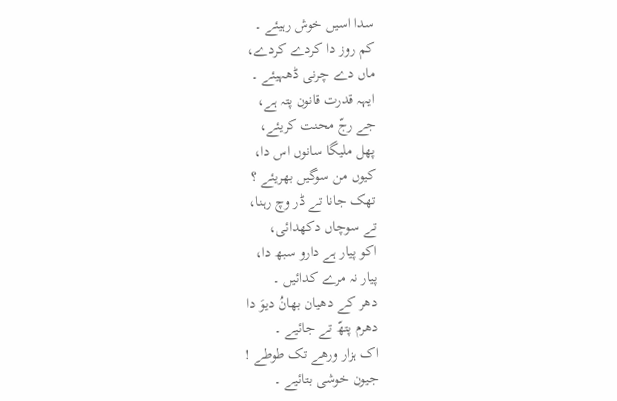سدا اسیں خوش رہیئے ۔
کم روز دا کردے کردے،
ماں دے چرنی ڈھہیئے ۔
ایہہ قدرت قانون پتہ ہے،
جے رجّ محنت کریئے،
پھل ملیگا سانوں اس دا،
کیوں من سوگیں بھریئے ؟
تھک جانا تے ڈر وچ رہنا،
تے سوچاں دکھدائی،
اکو پیار ہے دارو سبھ دا،
پیار نہ مرے کدائیں ۔
دھر کے دھیان بھانُ دیوَ دا
دھرم پتھّ تے جائیے ۔
اک ہزار ورھے تک طوطے !
جیون خوشی بتائیے ۔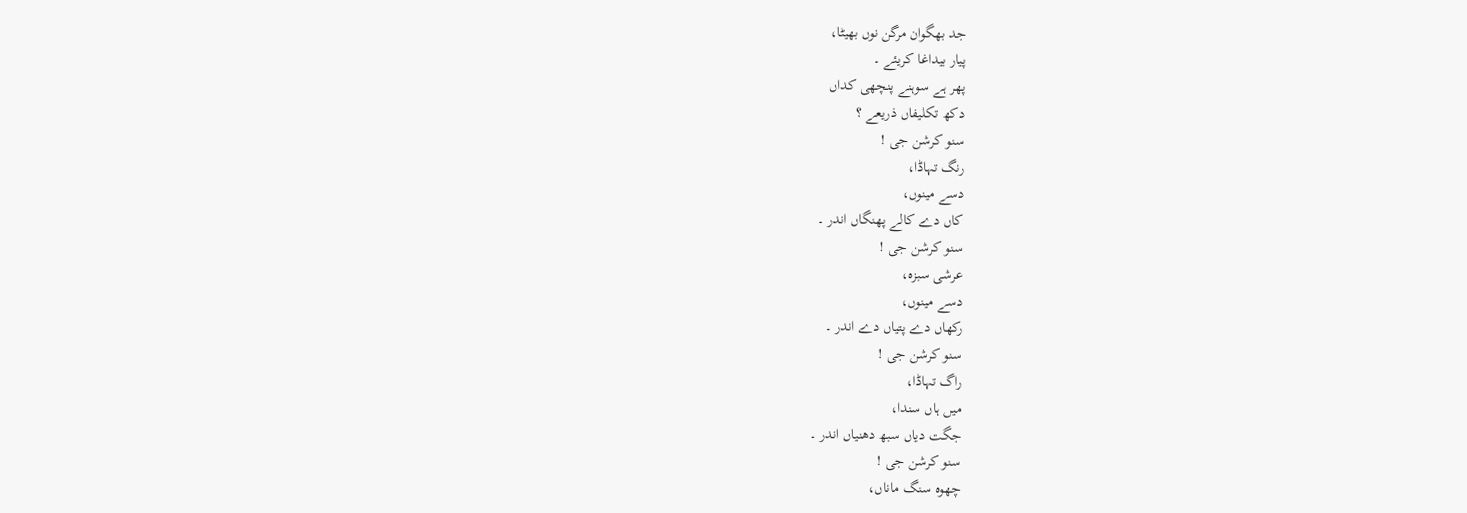جد بھگوان مرگن نوں بھیٹا،
پیار بیداغا کریئے ۔
پھر ہے سوہنے پنچھی کداں
دکھ تکلیفاں ذریعے ؟
سنو کرشن جی !
رنگ تہاڈا،
دسے مینوں،
کاں دے کالے پھنگاں اندر ۔
سنو کرشن جی !
عرشی سبزہ،
دسے مینوں،
رکھاں دے پتیاں دے اندر ۔
سنو کرشن جی !
راگ تہاڈا،
میں ہاں سندا،
جگت دیاں سبھ دھنیاں اندر ۔
سنو کرشن جی !
چھوہ سنگ ماناں،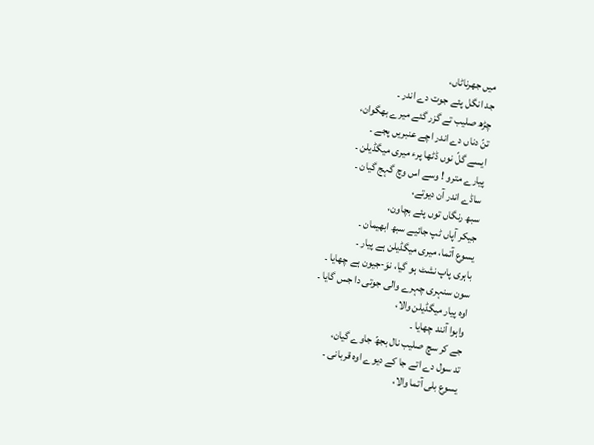میں جھرناٹاں،
جد انگل پئے جوت دے اندر ۔
چڑھ صلیب تے گزر گئے میرے بھگوان،
تنّ دناں دے اندر اچے عنبریں پجے ۔
ایسے گلّ نوں ڈٹھا پرء میری میگڈیلن ۔
پیارے مترو ! وسے اس وچ گہج گیان ۔
ساڈے اندر آن دیوتے،
سبھ رنگاں توں پئے بچاون،
جیکر آپاں ٹپ جائیے سبھ ابھیمان ۔
یسوع آتما، میری میگڈیلن ہے پیار ۔
باہری پاپ نشٹ ہو گیا، نوَ-جیون ہے چھایا ۔
سون سنہری چہرے والی جوتی دا جس گایا ۔
اوہ پیار میگڈیلن والا،
واہوا آنند چھایا ۔
جے کر سچ صلیب نال بجھّ جاوے گیان،
تد سول دے اتے جا کے دیوے اوہ قربانی ۔
یسوع بلی آتما والا،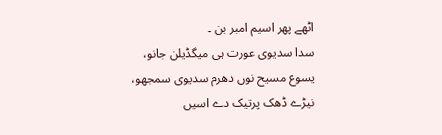اٹھے پھر اسیم امبر بن ۔
سدا سدیوی عورت ہی میگڈیلن جانو،
یسوع مسیح نوں دھرم سدیوی سمجھو،
نیڑے ڈھک پرتیک دے اسیں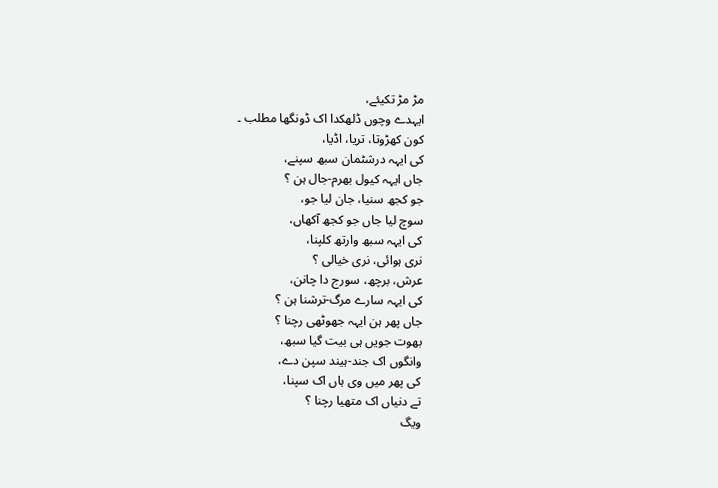مڑ مڑ تکیئے،
ایہدے وچوں ڈلھکدا اک ڈونگھا مطلب ۔
کون کھڑوتا، تریا، اڈیا،
کی ایہہ درشٹمان سبھ سپنے،
جاں ایہہ کیول بھرم-جال ہن ؟
جو کجھ سنیا، جان لیا جو،
سوچ لیا جاں جو کجھ آکھاں،
کی ایہہ سبھ وارتھ کلپنا،
نری ہوائی، نری خیالی ؟
عرش، برچھ، سورج دا چانن،
کی ایہہ سارے مرگ-ترشنا ہن ؟
جاں پھر ہن ایہہ جھوٹھی رچنا ؟
بھوت جویں ہی بیت گیا سبھ،
وانگوں اک جند-ہیند سپن دے،
کی پھر میں وی ہاں اک سپنا،
تے دنیاں اک متھیا رچنا ؟
ویگ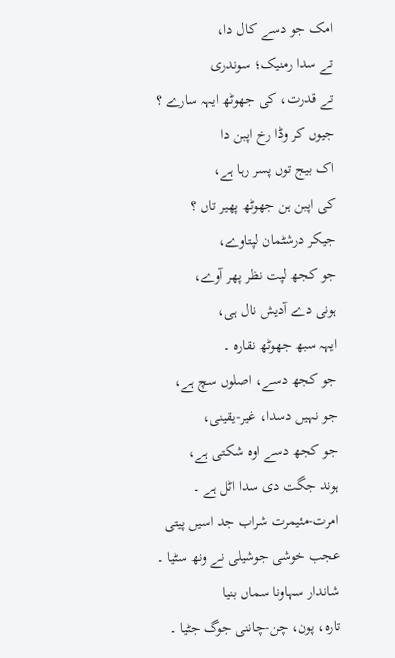امک جو دسے کال دا،
تے سدا رمنیک؛ سوندری
تے قدرت، کی جھوٹھ ایہہ سارے ؟
جیوں کر وڈا رخ اپبن دا
اک بیج توں پسر رہا ہے،
کی اپبن ہن جھوٹھ پھیر تاں ؟
جیکر درشٹمان لپتاوے،
جو کجھ لپت نظر پھر آوے،
ہونی دے آدیش نال ہی،
ایہہ سبھ جھوٹھ نقارہ ۔
جو کجھ دسے، اصلوں سچ ہے،
جو نہیں دسدا، غیر-یقینی،
جو کجھ دسے اوہ شکتی ہے،
ہوند جگت دی سدا اٹل ہے ۔
امرت-مئیمرت شراب جد اسیں پیتی
عجب خوشی جوشیلی نے ونھ سٹیا ۔
شاندار سہاونا سماں بنیا
تارہ، پون، چن-چاننی جوگ جٹیا ۔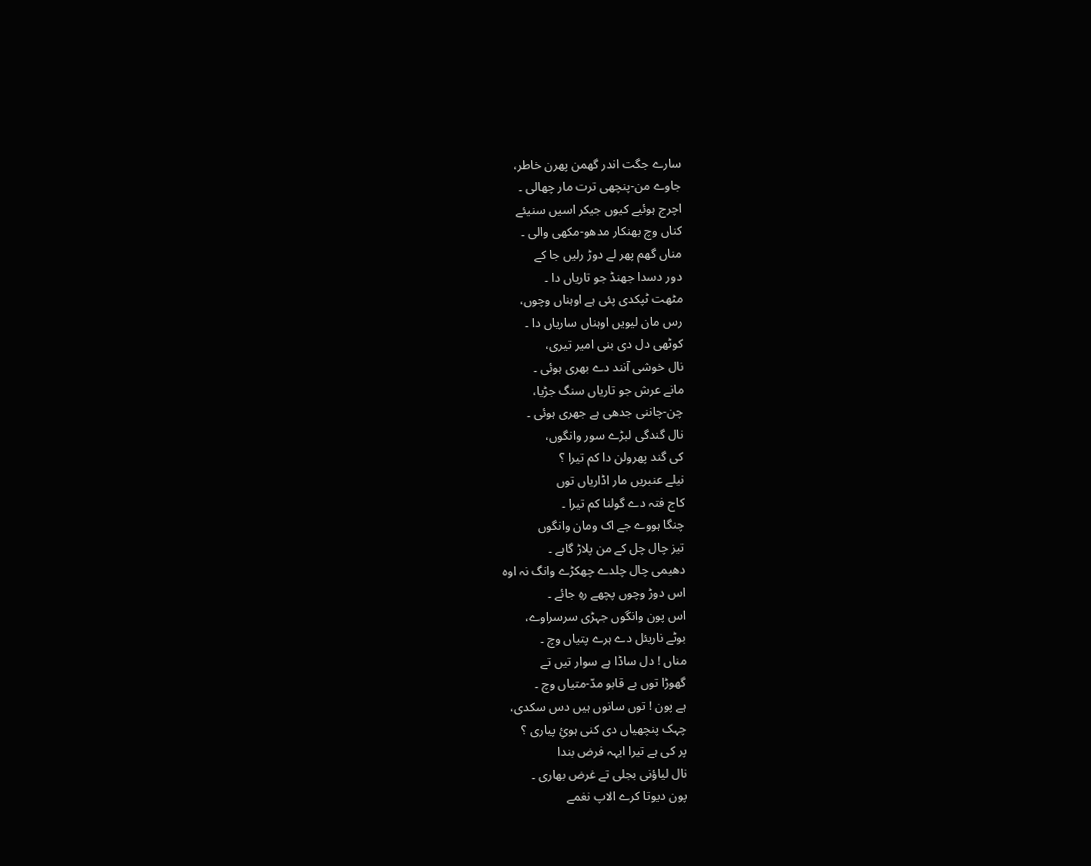سارے جگت اندر گھمن پھرن خاطر،
جاوے من-پنچھی ترت مار چھالی ۔
اچرج ہوئیے کیوں جیکر اسیں سنیئے
کناں وچ بھنکار مدھو-مکھی والی ۔
مناں گھم پھر لے دوڑ رلیں جا کے
دور دسدا جھنڈ جو تاریاں دا ۔
مٹھت ٹپکدی پئی ہے اوہناں وچوں،
رس مان لیویں اوہناں ساریاں دا ۔
کوٹھی دل دی بنی امیر تیری،
نال خوشی آنند دے بھری ہوئی ۔
مانے عرش جو تاریاں سنگ جڑیا،
چن-چاننی جدھی ہے جھری ہوئی ۔
نال گندگی لبڑے سور وانگوں،
کی گند پھرولن دا کم تیرا ؟
نیلے عنبریں مار اڈاریاں توں
کاج فتہ دے گولنا کم تیرا ۔
چنگا ہووے جے اک ومان وانگوں
تیز چال چل کے من پلاڑ گاہے ۔
دھیمی چال چلدے چھکڑے وانگ نہ اوہ
اس دوڑ وچوں پچھے رہِ جائے ۔
اس پون وانگوں جہڑی سرسراوے،
بوٹے ناریئل دے ہرے پتیاں وچ ۔
مناں ! دل ساڈا ہے سوار تیں تے
گھوڑا توں بے قابو مدّ-متیاں وچ ۔
ہے پون ! توں سانوں ہیں دس سکدی،
چہک پنچھیاں دی کنی ہوئِ پیاری ؟
پر کی ہے تیرا ایہہ فرض بندا
نال لیاؤنی بجلی تے غرض بھاری ۔
پون دیوتا کرے الاپ نغمے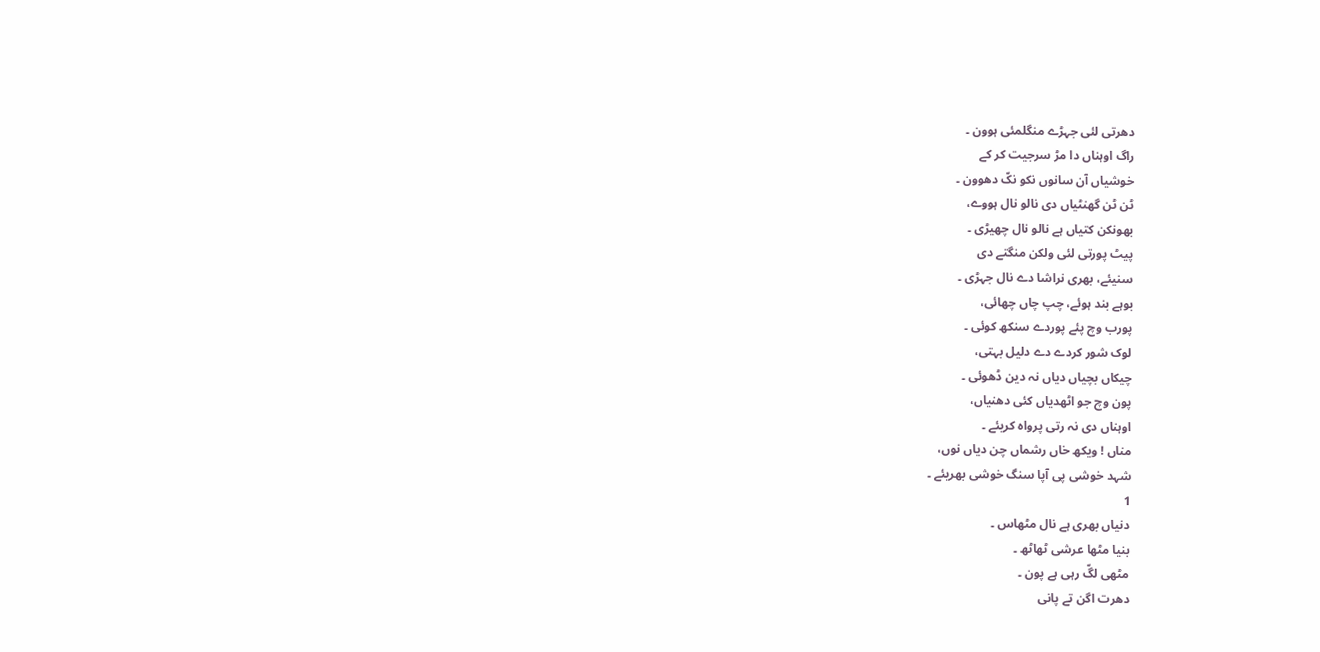دھرتی لئی جہڑے منگلمئی ہوون ۔
راگ اوہناں دا مڑ سرجیت کر کے
خوشیاں آن سانوں نکو نکّ دھوون ۔
ٹن ٹن گھنٹیاں دی نالو نال ہووے،
بھونکن کتیاں ہے نالو نال چھیڑی ۔
پیٹ پورتی لئی ولکن منگتے دی
سنیئے، بھری نراشا دے نال جہڑی ۔
بوہے بند ہوئے، چپ چاں چھائی،
پورب وچ پئے پوردے سنکھ کوئی ۔
لوک شور کردے دے دلیل بہتی،
چیکاں بچیاں دیاں نہ دین ڈھوئی ۔
پون وچ جو اٹھدیاں کئی دھنیاں،
اوہناں دی نہ رتی پرواہ کریئے ۔
مناں ! ویکھ خاں رشماں چن دیاں نوں،
شہد خوشی پی آپا سنگ خوشی بھریئے ۔
1
دنیاں بھری ہے نال مٹھاس ۔
بنیا مٹھا عرشی ٹھاٹھ ۔
مٹھی لگّ رہی ہے پون ۔
دھرت اگن تے پانی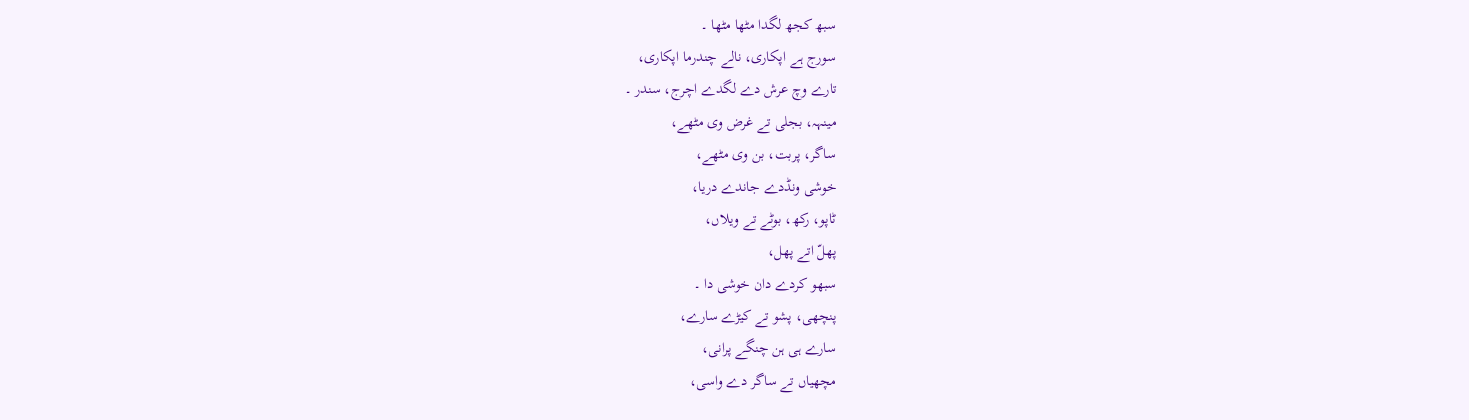سبھ کجھ لگدا مٹھا مٹھا ۔
سورج ہے اپکاری، نالے چندرما اپکاری،
تارے وچ عرش دے لگدے اچرج، سندر ۔
مینہہ، بجلی تے غرض وی مٹھے،
ساگر، پربت، بن وی مٹھے،
خوشی ونڈدے جاندے دریا،
ٹاپو، رکھ، بوٹے تے ویلاں،
پھلّ اتے پھل،
سبھو کردے دان خوشی دا ۔
پنچھی، پشو تے کیڑے سارے،
سارے ہی ہن چنگے پرانی،
مچھیاں تے ساگر دے واسی،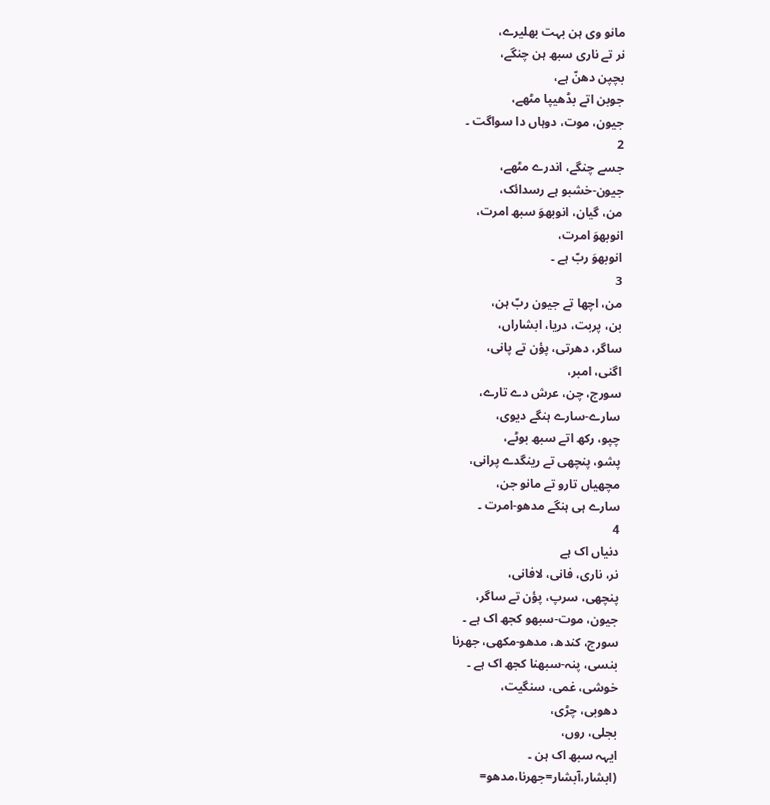مانو وی ہن بہت بھلیرے،
نر تے ناری سبھ ہن چنگے،
بچپن دھنّ ہے،
جوبن اتے بڈھیپا مٹھے،
جیون، موت، دوہاں دا سواگت ۔
2
جسے چنگے، اندرے مٹھے،
جیون-خشبو ہے رسدائک،
من، گیان، انوبھوَ سبھ امرت،
انوبھوَ امرت،
انوبھوَ ربّ ہے ۔
3
من، اچھا تے جیون ربّ ہن،
بن، پربت، دریا، ابشاراں،
ساگر، دھرتی، پؤن تے پانی،
اگنی، امبر،
سورج، چن، عرش دے تارے،
سارے-سارے ہنگے دیوی،
چپو، رکھ اتے سبھ بوٹے،
پشو، پنچھی تے رینگدے پرانی،
مچھیاں تارو تے مانو جن،
سارے ہی ہنگے مدھو-امرت ۔
4
دنیاں اک ہے
نر، ناری، فانی، لافانی،
پنچھی، سرپ، پؤن تے ساگر،
جیون، موت-سبھو کجھ اک ہے ۔
سورج، کندھ، مدھو-مکھی، جھرنا
بنسی، پنہ-سبھنا کجھ اک ہے ۔
خوشی، غمی، سنگیت،
دھوبی، چڑی،
بجلی، روں،
ایہہ سبھ اک ہن ۔
(ابشار،آبشار=جھرنا،مدھو=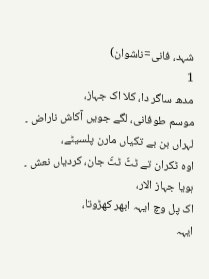شہد، فانی=ناشوان)
1
مدھ ساگر دا، کلا اک جہاز،
موسم طوفانی، لگے جویں آکاش ناراض ۔
لہراں بن بے تکیاں مارن پلسیٹے،
اوہ ٹکران تے ٹٹّ ٹٹّ جان، کردیاں نعش ۔
ہویا جہاز الار،
اک پل وچ ایہہ ابھر کھڑوتا،
ایہہ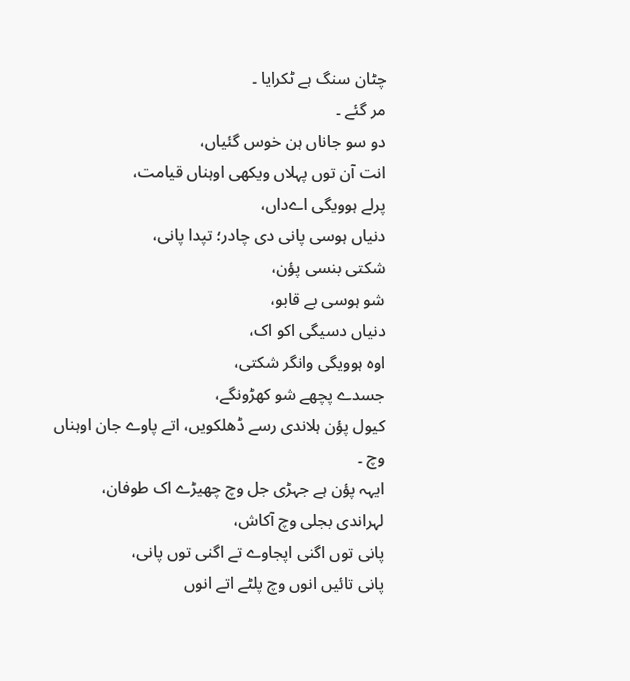چٹان سنگ ہے ٹکرایا ۔
مر گئے ۔
دو سو جاناں ہن خوس گئیاں،
انت آن توں پہلاں ویکھی اوہناں قیامت،
پرلے ہوویگی اےداں،
دنیاں ہوسی پانی دی چادر؛ تپدا پانی،
شکتی بنسی پؤن،
شو ہوسی بے قابو،
دنیاں دسیگی اکو اک،
اوہ ہوویگی وانگر شکتی،
جسدے پچھے شو کھڑونگے،
کیول پؤن ہلاندی رسے ڈھلکویں، اتے پاوے جان اوہناں وچ ۔
ایہہ پؤن ہے جہڑی جل وچ چھیڑے اک طوفان،
لہراندی بجلی وچ آکاش،
پانی توں اگنی اپجاوے تے اگنی توں پانی،
پانی تائیں انوں وچ پلٹے اتے انوں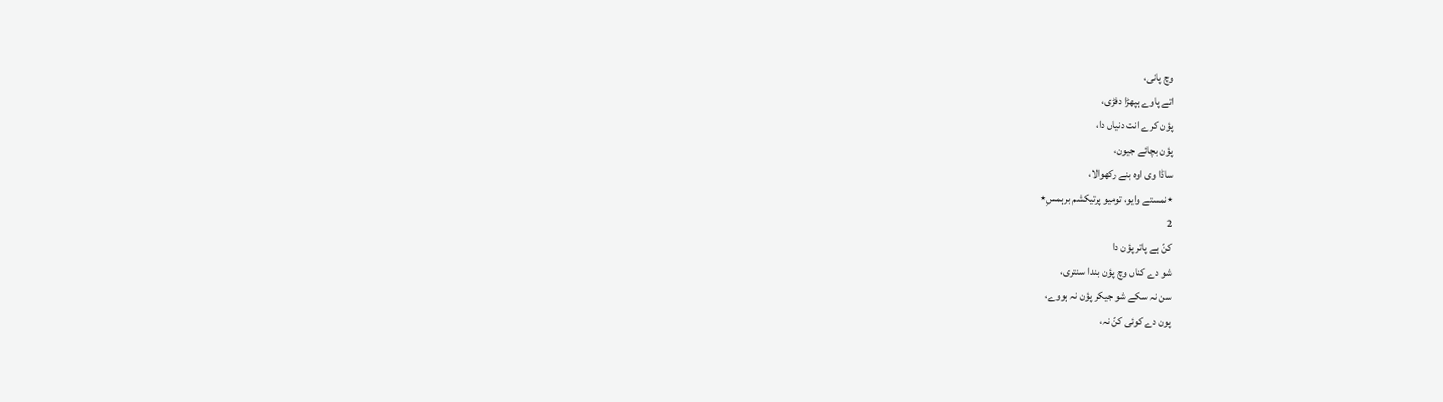وچ پانی،
اتے پاوے ہپھڑا دفڑی،
پؤن کرے انت دنیاں دا،
پؤن بچائے جیون،
ساڈا وی اوہ بنے رکھوالا،
٭نمستے وایو، تومیو پرتیکشم برہمسِ٭
2
کنّ ہے پاتر پؤن دا
شو دے کناں وچ پؤن بندا سنتری،
سن نہ سکے شو جیکر پؤن نہ ہووے،
پون دے کوئی کنّ نہ،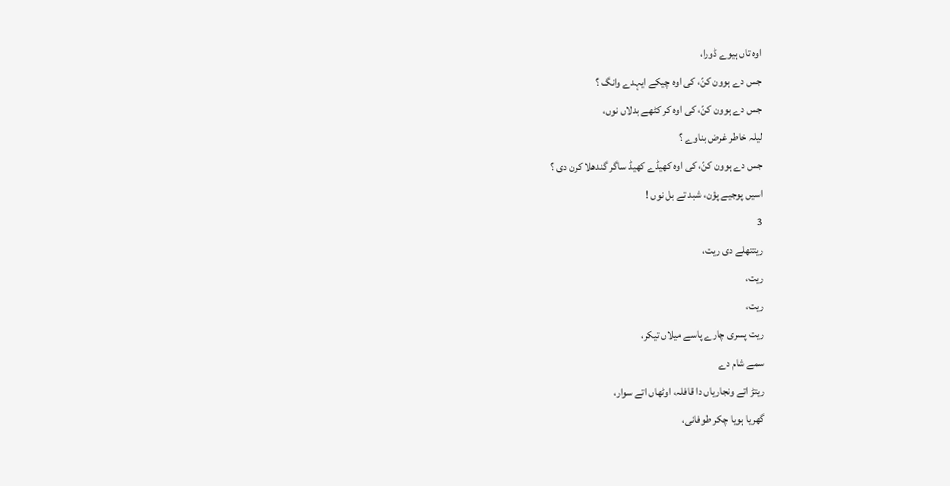اوہ تاں ہیوے ڈورا،
جس دے ہوون کنّ، کی اوہ چیکے ایہدے وانگ ؟
جس دے ہوون کنّ، کی اوہ کر کٹھے بدلاں نوں،
لیلہ خاطر غرض بناوے ؟
جس دے ہوون کنّ، کی اوہ کھیڈے کھیڈ ساگر گندھلا کرن دی ؟
اسیں پوجیے پؤن، شبد تے بل نوں !
3
ریتتھلے دی ریت،
ریت،
ریت،
ریت پسری چارے پاسے میلاں تیکر،
سمے شام دے
ریتڑ اتے ونجاریاں دا قافلہ، اوٹھاں اتے سوار،
گھریا ہویا چکر طوفانی،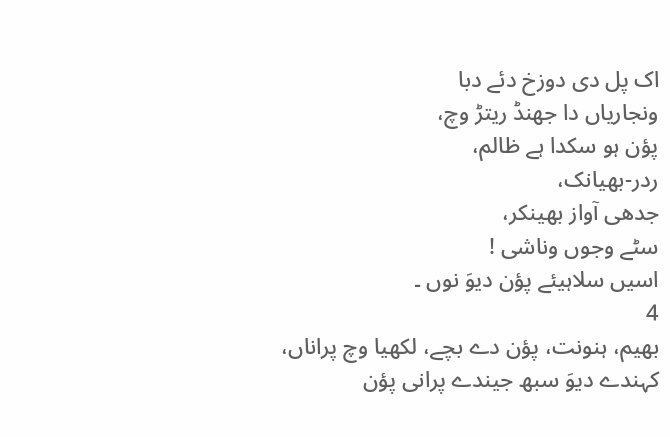اک پل دی دوزخ دئے دبا
ونجاریاں دا جھنڈ ریتڑ وچ،
پؤن ہو سکدا ہے ظالم،
ردر-بھیانک،
جدھی آواز بھینکر،
سٹے وجوں وناشی !
اسیں سلاہیئے پؤن دیوَ نوں ۔
4
بھیم، ہنونت، پؤن دے بچے، لکھیا وچ پراناں،
کہندے دیوَ سبھ جیندے پرانی پؤن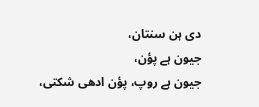دی ہن سنتان،
جیون ہے پؤن،
جیون ہے روپ، پؤن ادھی شکتی،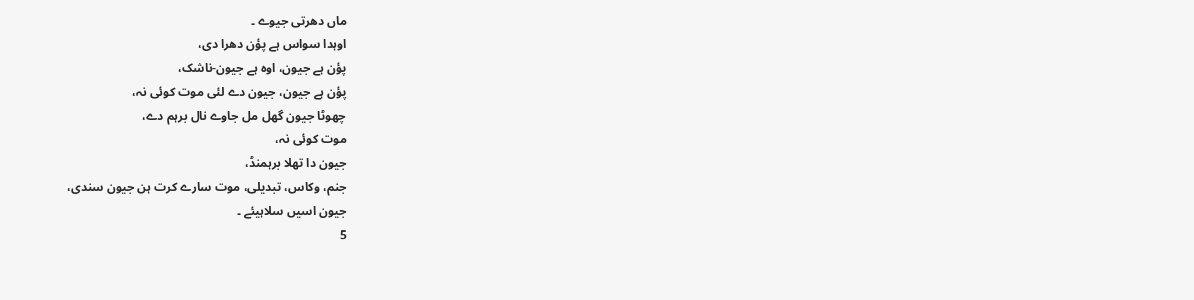ماں دھرتی جیوے ۔
اوہدا سواس ہے پؤن دھرا دی،
پؤن ہے جیون، اوہ ہے جیون-ناشک،
پؤن ہے جیون، جیون دے لئی موت کوئی نہ،
چھوٹا جیون گھل مل جاوے نال برہم دے،
موت کوئی نہ،
جیون دا تھلا برہمنڈ،
جنم، وکاس، تبدیلی، موت سارے کرت ہن جیون سندی،
جیون اسیں سلاہیئے ۔
5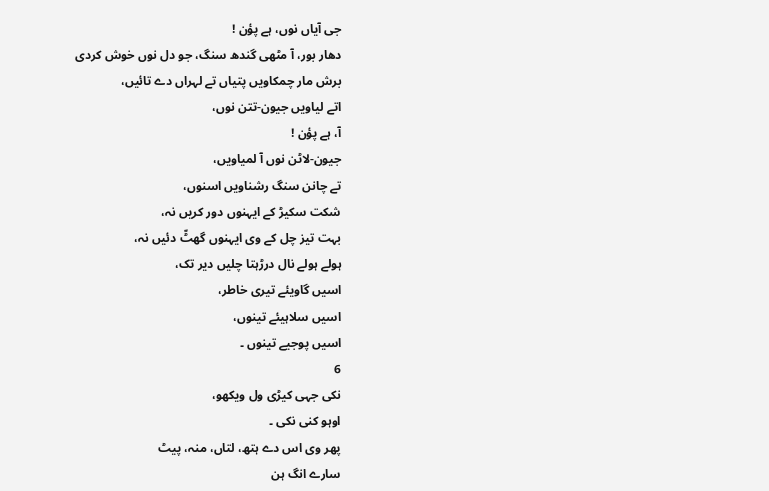جی آیاں نوں، ہے پؤن !
دھار بور، آ مٹھی گندھ سنگ، جو دل نوں خوش کردی
برش مار چمکاویں پتیاں تے لہراں دے تائیں،
اتے لیاویں جیون-تتن نوں،
آ، ہے پؤن !
جیون-لاٹن نوں آ لمیاویں،
تے چانن سنگ رشناویں اسنوں،
شکت سکیڑ کے ایہنوں دور کریں نہ،
بہت تیز چل کے وی ایہنوں گھٹّ دئیں نہ،
ہولے ہولے نال درڑہتا چلیں دیر تک،
اسیں گاویئے تیری خاطر،
اسیں سلاہیئے تینوں،
اسیں پوجیے تینوں ۔
6
نکی جہی کیڑی ول ویکھو،
اوہو کنی نکی ۔
پھر وی اس دے ہتھ، لتاں، منہ، پیٹ
سارے انگ ہن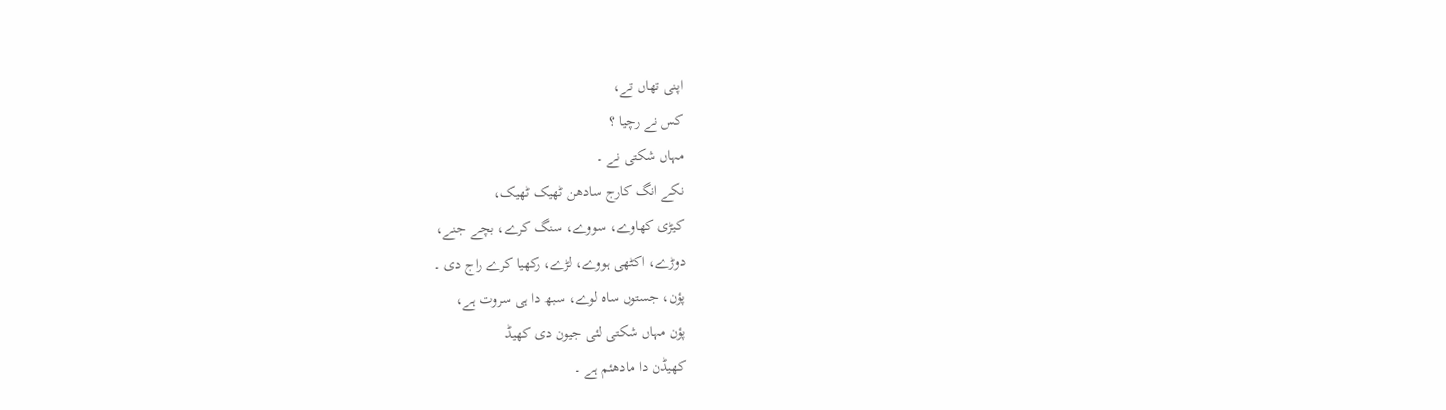اپنی تھاں تے،
کس نے رچیا ؟
مہاں شکتی نے ۔
نکے انگ کارج سادھن ٹھیک ٹھیک،
کیڑی کھاوے، سووے، سنگ کرے، بچے جنے،
دوڑے، اکٹھی ہووے، لڑے، رکھیا کرے راج دی ۔
پؤن، جستوں ساہ لوے، سبھ دا ہی سروت ہے،
پؤن مہاں شکتی لئی جیون دی کھیڈ
کھیڈن دا مادھئم ہے ۔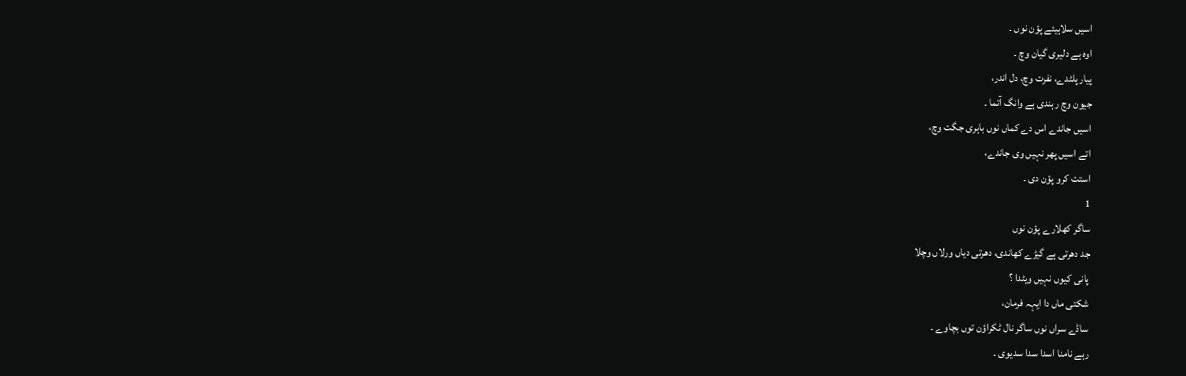اسیں سلاہیئے پؤن نوں ۔
اوہ ہے دلیری گیان وچ ۔
پیار پلٹدے، نفرت وچ، دل اندر،
جیون وچ رہندی ہے وانگ آتما ۔
اسیں جاندے اس دے کماں نوں باہری جگت وچ،
اتے اسیں پھر نہیں وی جاندے،
استت کرو پؤن دی ۔
1
ساگر کھلارے پؤن نوں
جد دھرتی ہے گیڑے کھاندی، دھرتی دیاں ورلاں وچلا
پانی کیوں نہیں ویٹدا ؟
شکتی ماں دا ایہہ فرمان،
ساڈے سراں نوں ساگر نال ٹکراؤن توں بچاوے ۔
رہے نامنا اسدا سدا سدیوی ۔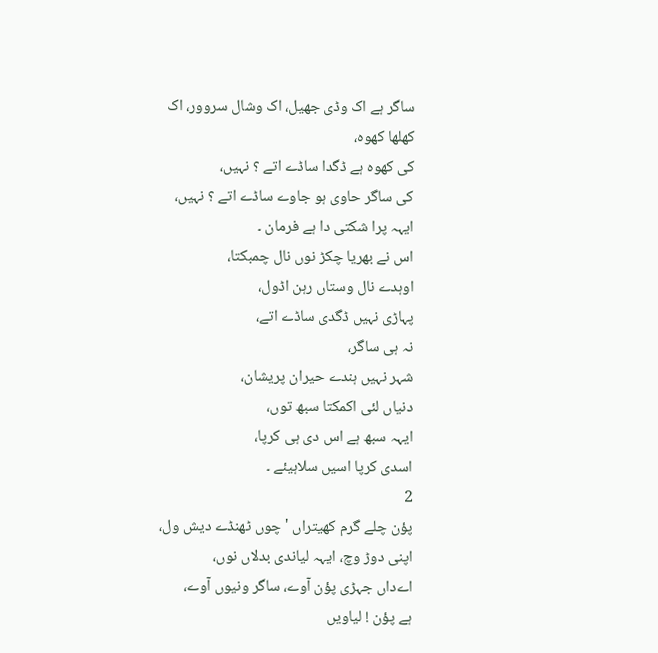ساگر ہے اک وڈی جھیل، اک وشال سروور، اک کھلھا کھوہ،
کی کھوہ ہے ڈگدا ساڈے اتے ؟ نہیں،
کی ساگر حاوی ہو جاوے ساڈے اتے ؟ نہیں،
ایہہ پرا شکتی دا ہے فرمان ۔
اس نے بھریا چکڑ نوں نال چمبکتا،
اوہدے نال وستاں رہن اڈول،
پہاڑی نہیں ڈگدی ساڈے اتے،
نہ ہی ساگر،
شہر نہیں ہندے حیران پریشان،
دنیاں لئی اکمکتا سبھ توں،
ایہہ سبھ ہے اس دی ہی کرپا،
اسدی کرپا اسیں سلاہیئے ۔
2
پؤن چلے گرم کھیتراں 'چوں ٹھنڈے دیش ول،
اپنی دوڑ وچ، ایہہ لیاندی بدلاں نوں،
اےداں جہڑی پؤن آوے، ساگر ونیوں آوے،
ہے پؤن ! لیاویں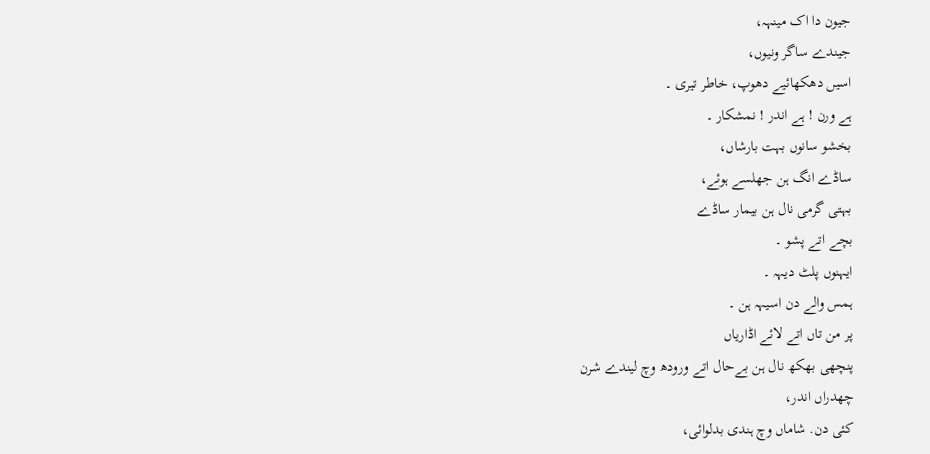جیون دا اک مینہہ،
جیندے ساگر ونیوں،
اسیں دھکھائیے دھوپ، خاطر تیری ۔
ہے ورن ! ہے اندر ! نمشکار ۔
بخشو سانوں بہت بارشاں،
ساڈے انگ ہن جھلسے ہوئے،
بہتی گرمی نال ہن بیمار ساڈے
بچے اتے پشو ۔
ایہنوں پلٹ دیہہ ۔
ہمس والے دن اسیہہ ہن ۔
پر من تاں اتے لائے اڈاریاں
پنچھی بھکھ نال ہن بےحال اتے ورودھ وچ لیندے شرن
چھدراں اندر،
کئی دن. شاماں وچ ہندی بدلوائی،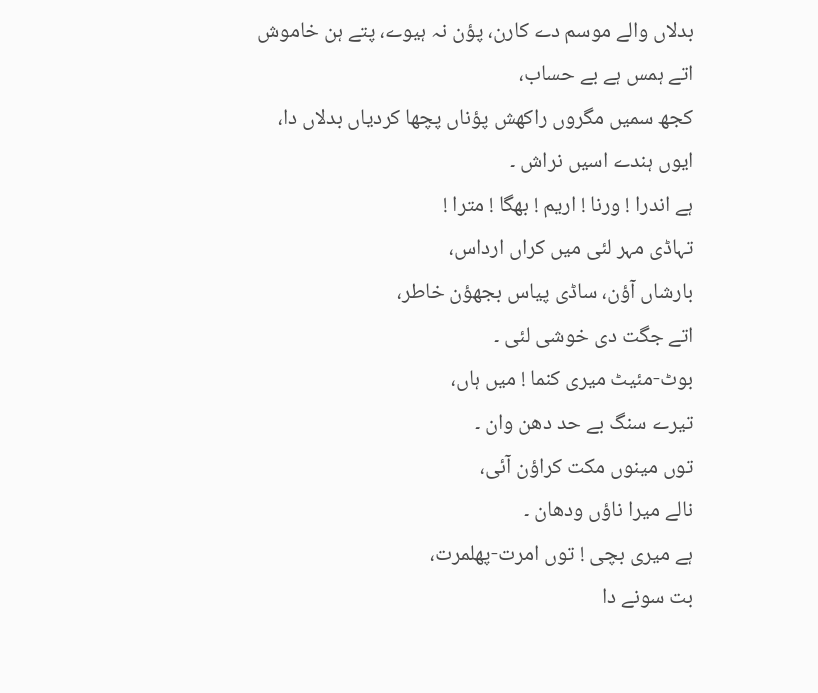بدلاں والے موسم دے کارن، پؤن نہ ہیوے، پتے ہن خاموش
اتے ہمس ہے بے حساب،
کجھ سمیں مگروں راکھش پؤناں پچھا کردیاں بدلاں دا،
ایوں ہندے اسیں نراش ۔
ہے اندرا ! ورنا ! اریم ! بھگا ! مترا !
تہاڈی مہر لئی میں کراں ارداس،
بارشاں آؤن، ساڈی پیاس بجھؤن خاطر،
اتے جگت دی خوشی لئی ۔
بوٹ-مئیٹ میری کنما ! میں ہاں،
تیرے سنگ بے حد دھن وان ۔
توں مینوں مکت کراؤن آئی،
نالے میرا ناؤں ودھان ۔
ہے میری بچی ! توں امرت-پھلمرت،
بت سونے دا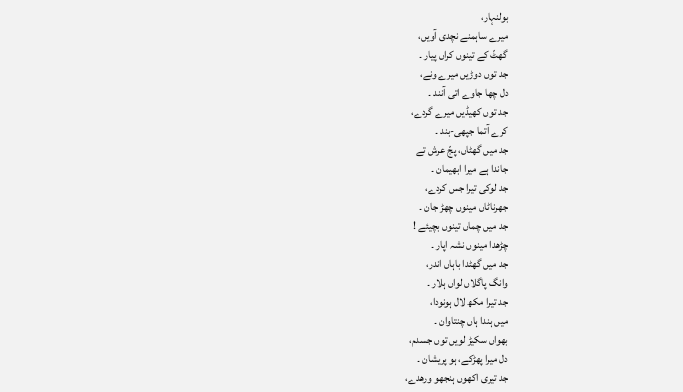بولنہار،
میرے ساہمنے نچدی آویں،
گھٹّ کے تینوں کراں پیار ۔
جد توں دوڑیں میرے ونے،
دل چھا جاوے اتی آنند ۔
جد توں کھیڈیں میرے گردے،
کرے آتما جپھی-بند ۔
جد میں گھٹاں، پجّ عرش تے
جاندا ہے میرا ابھیمان ۔
جد لوکی تیرا جس کردے،
جھرناٹاں مینوں چھڑ جان ۔
جد میں چماں تینوں بچیئے !
چڑھدا مینوں نشہ اپار ۔
جد میں گھٹدا باہاں اندر،
وانگ پاگلاں لواں ہلار ۔
جد تیرا مکھ لال ہونودا،
میں ہندا ہاں چنتاوان ۔
بھواں سکیڑ لویں توں جسدم،
دل میرا پھڑکے، ہو پریشان ۔
جد تیری اکھوں ہنجھو ورھدے،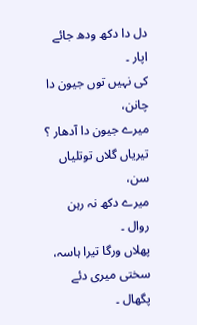دل دا دکھ ودھ جائے اپار ۔
کی نہیں توں جیون دا چانن،
میرے جیون دا آدھار ؟
تیریاں گلاں توتلیاں سن،
میرے دکھ نہ رہن روال ۔
پھلاں ورگا تیرا ہاسہ،
سختی میری دئے پگھال ۔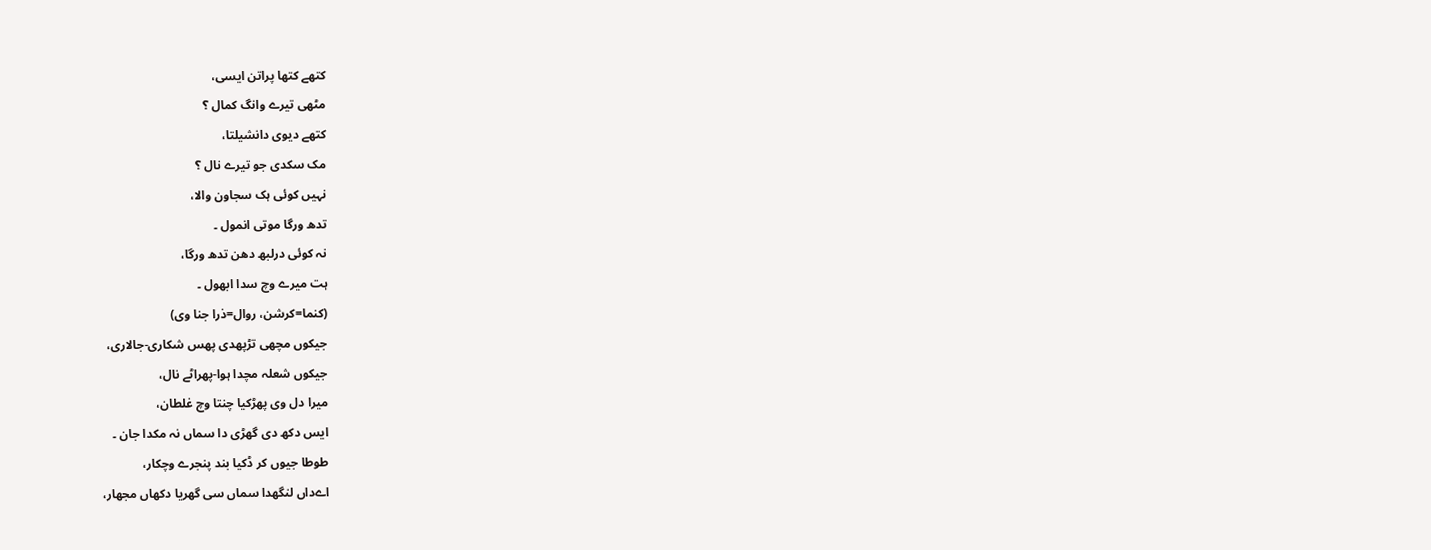کتھے کتھا پراتن ایسی،
مٹھی تیرے وانگ کمال ؟
کتھے دیوی دانشیلتا،
مک سکدی جو تیرے نال ؟
نہیں کوئی ہک سجاون والا،
تدھ ورگا موتی انمول ۔
نہ کوئی درلبھ دھن تدھ ورگا،
ہت میرے وچ سدا ابھول ۔
(کنما=کرشن، روال=ذرا جنا وی)
جیکوں مچھی تڑپھدی پھس شکاری-جالاری،
جیکوں شعلہ مچدا ہوا-پھراٹے نال،
میرا دل وی پھڑکیا چنتا وچ غلطان،
ایس دکھ دی گھڑی دا سماں نہ مکدا جان ۔
طوطا جیوں کر ڈکیا بند پنجرے وچکار،
اےداں لنگھدا سماں سی گھریا دکھاں مجھار،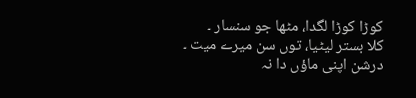کوڑا کوڑا لگدا، مٹھا جو سنسار ۔
کلا بستر لیٹیا، توں سن میرے میت ۔
درشن اپنی ماؤں دا نہ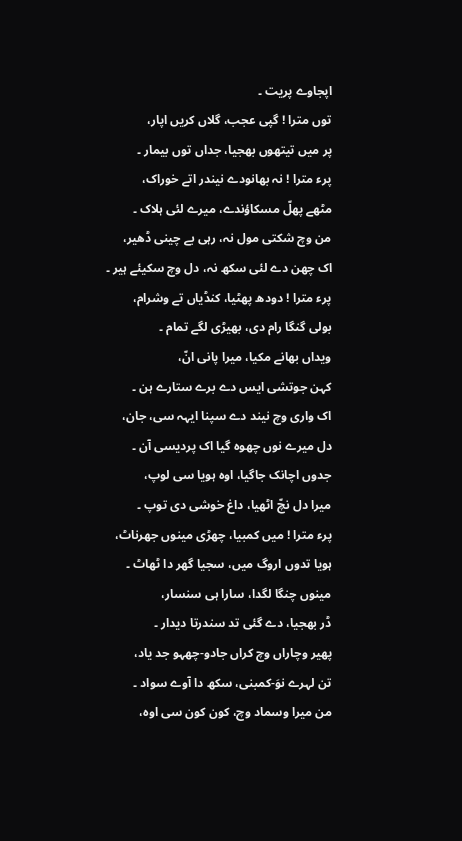اپجاوے پریت ۔
توں مترا ! گپی عجب، گلاں کریں اپار،
پر میں تیتھوں بھجیا، جداں توں بیمار ۔
پرء مترا ! نہ بھانودے نیندر اتے خوراک،
مٹھے پھلّ مسکاؤندے، میرے لئی ہلاک ۔
من وچ شکتی مول نہ، رہی بے چینی ڈھیر،
اک چھن دے لئی سکھ نہ، دل وچ سکیئے ہیر ۔
پرء مترا ! دودھ پھٹیا، کنڈیاں تے وشرام،
بولی گنگا رام دی، بھیڑی لگے تمام ۔
ویداں بھانے مکیا، میرا پانی انّ،
کہن جوتشی ایس دے برے ستارے ہن ۔
اک واری وچ نیند دے سپنا ایہہ سی، جان،
دل میرے نوں چھوہ گیا اک پردیسی آن ۔
جدوں اچانک جاگیا، اوہ ہویا سی لوپ،
میرا دل نچّ اٹھیا، داغ خوشی دی توپ ۔
پرء مترا ! میں کمبیا، چھڑی مینوں جھرناٹ،
ہویا تدوں اروگ میں، سجیا گھر دا ٹھاٹ ۔
مینوں چنگا لگدا، سارا ہی سنسار،
ڈر بھجیا، دے گئی تد سندرتا دیدار ۔
پھیر وچاراں وچ کراں جادو-چھہو جد یاد،
تن لہرے نوَ-کمبنی، سکھ دا آوے سواد ۔
من میرا وسماد وچ، کون کون سی اوہ،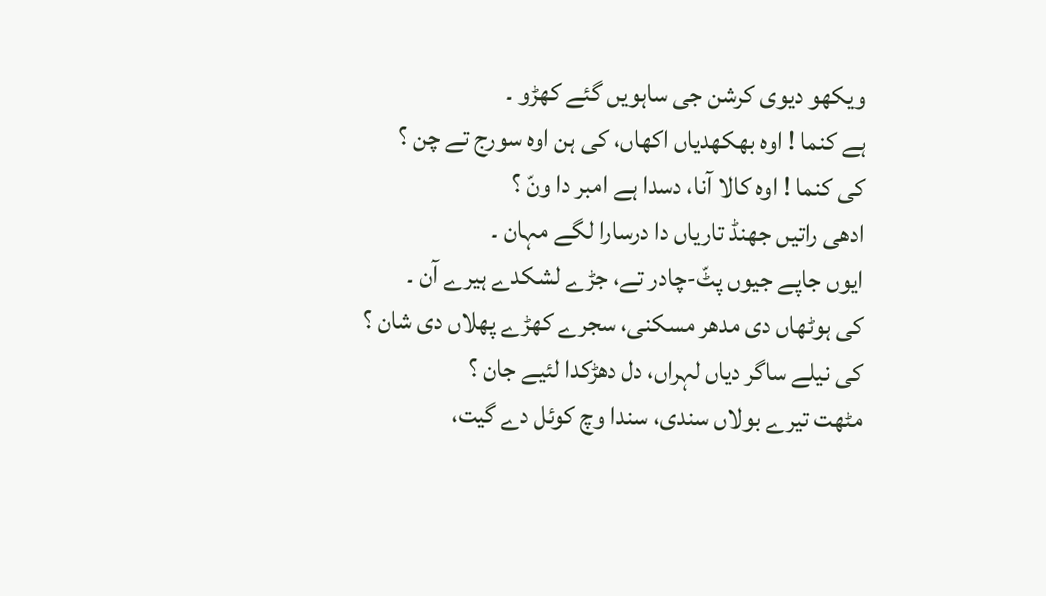ویکھو دیوی کرشن جی ساہویں گئے کھڑو ۔
ہے کنما ! اوہ بھکھدیاں اکھاں، کی ہن اوہ سورج تے چن ؟
کی کنما ! اوہ کالا آنا، دسدا ہے امبر دا ونّ ؟
ادھی راتیں جھنڈ تاریاں دا درسارا لگے مہان ۔
ایوں جاپے جیوں پٹّ-چادر تے، جڑے لشکدے ہیرے آن ۔
کی ہوٹھاں دی مدھر مسکنی، سجرے کھڑے پھلاں دی شان ؟
کی نیلے ساگر دیاں لہراں، دل دھڑکدا لئیے جان ؟
مٹھت تیرے بولاں سندی، سندا وچ کوئل دے گیت،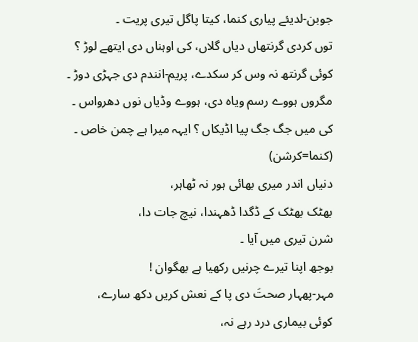جوبن-لدیئے پیاری کنما، کیتا پاگل تیری پریت ۔
توں کردی گرنتھاں دیاں گلاں، کی اوہناں دی ایتھے لوڑ ؟
کوئی گرنتھ نہ وس کر سکدے، پریم-انندم دی جہڑی دوڑ ۔
مگروں ہووے رسم ویاہ دی، ہووے وڈیاں نوں دھرواس ۔
کی میں جگ جگ پیا اڈیکاں ؟ ایہہ میرا ہے چمن خاص ۔
(کنما=کرشن)
دنیاں اندر میری بھائی ہور نہ ٹھاہر،
بھٹک بھٹک کے ڈگدا ڈھہندا، نیچ جات دا،
شرن تیری میں آیا ۔
بوجھ اپنا تیرے چرنیں رکھیا ہے بھگوان !
مہر-پھہار صحتَ دی پا کے نعش کریں دکھ سارے،
کوئی بیماری درد رہے نہ،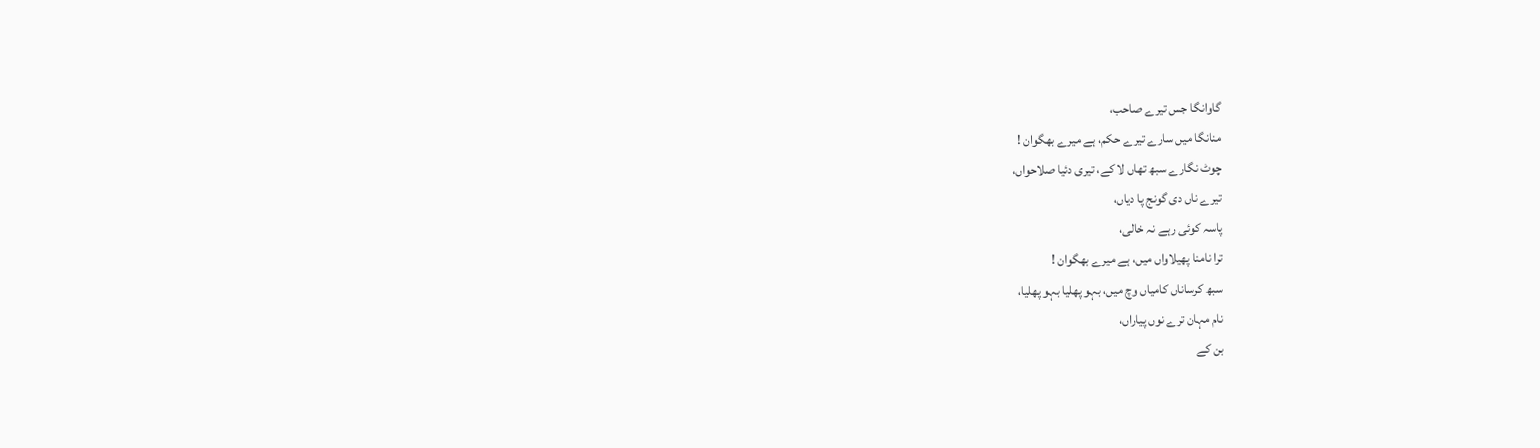گاوانگا جس تیرے صاحب،
منانگا میں سارے تیرے حکم، ہے میرے بھگوان !
چوٹ نگارے سبھ تھاں لا کے، تیری دئیا صلاحواں،
تیرے ناں دی گونج پا دیاں،
پاسہ کوئی رہے نہ خالی،
ترا نامنا پھیلاواں میں، ہے میرے بھگوان !
سبھ کرساناں کامیاں وچ میں، بہو پھلیا بہو پھلیا،
نام مہان ترے نوں پیاراں،
بن کے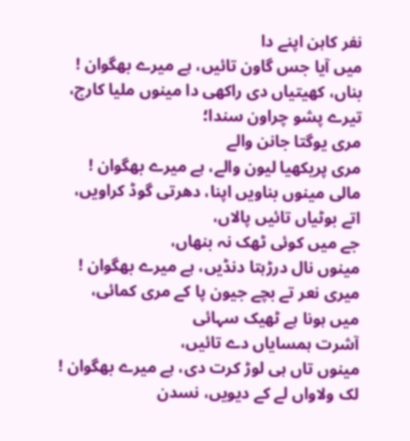نفر کاہن اپنے دا
میں آیا جس گاون تائیں، ہے میرے بھگوان !
بناں، کھیتیاں دی راکھی دا مینوں ملیا کارج،
تیرے پشو چراون سندا؛
مری یوگتا جانن والے
مری پریکھیا لیون والے، ہے میرے بھگوان !
مالی مینوں بناویں اپنا، دھرتی گوڈ کراویں،
اتے بوٹیاں تائیں پالاں،
جے میں کوئی ٹھک نہ بنھاں،
مینوں نال درڑہتا دنڈیں، ہے میرے بھگوان !
میری نعر تے بچے جیون پا کے مری کمائی،
میں ہونا ہے ٹھیک سہائی
آشرت ہمسایاں دے تائیں،
مینوں تاں ہی لوڑ کرت دی، ہے میرے بھگوان !
لک ولاواں لے کے دیویں، نسدن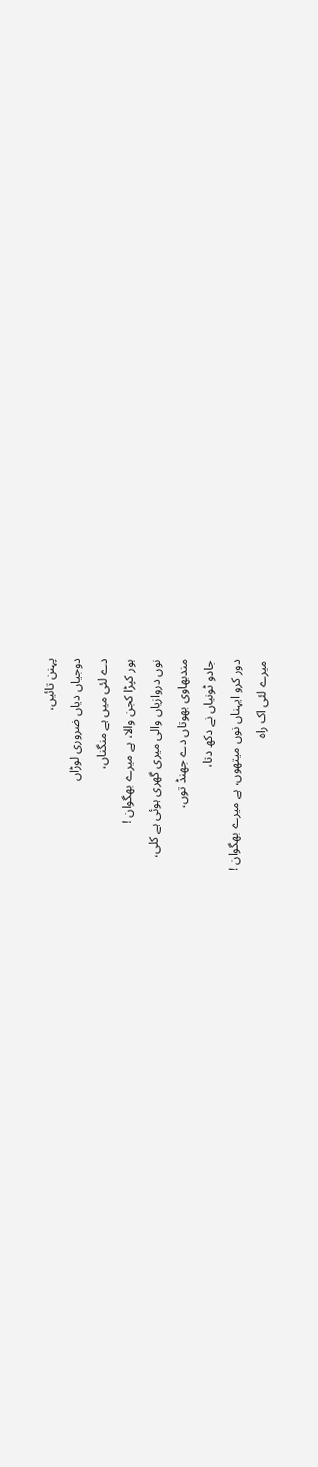پہنن تائیں،
دوجیاں دیاں ضروری لوڑاں
دے لئی میں ہے منگناں،
ہور کپڑا کجن والا، ہے میرے بھگوان !
نوں دروازیاں والی میری گھری ہوئی ہے کلی،
مندبھاوی بھوتاں دے جھنڈ توں،
جادو ٹونیاں نے دکھ دتا،
دور کرو ایہناں نوں میتھوں، ہے میرے بھگوان !
میرے لئی اک راہ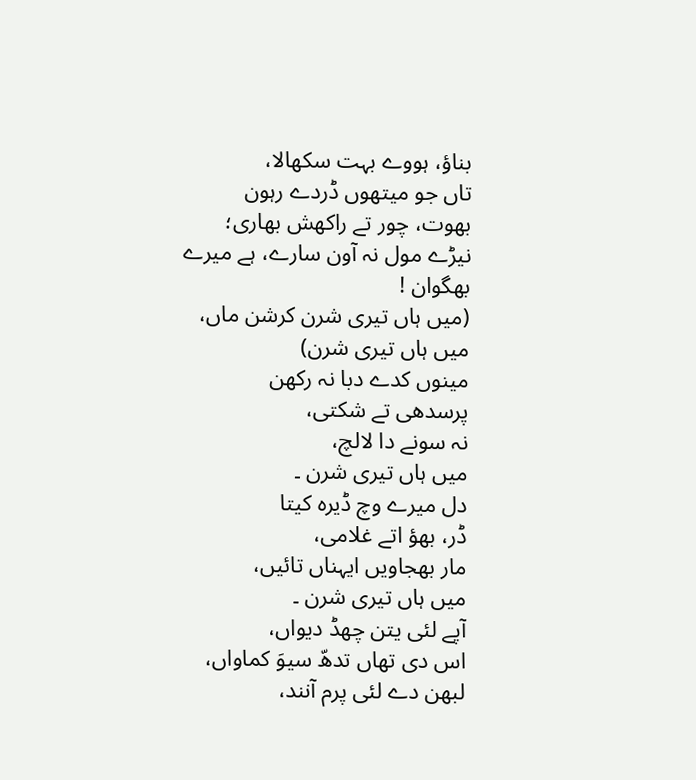بناؤ، ہووے بہت سکھالا،
تاں جو میتھوں ڈردے رہون
بھوت، چور تے راکھش بھاری؛
نیڑے مول نہ آون سارے، ہے میرے بھگوان !
(میں ہاں تیری شرن کرشن ماں،
میں ہاں تیری شرن)
مینوں کدے دبا نہ رکھن
پرسدھی تے شکتی،
نہ سونے دا لالچ،
میں ہاں تیری شرن ۔
دل میرے وچ ڈیرہ کیتا
ڈر، بھؤ اتے غلامی،
مار بھجاویں ایہناں تائیں،
میں ہاں تیری شرن ۔
آپے لئی یتن چھڈ دیواں،
اس دی تھاں تدھّ سیوَ کماواں،
لبھن دے لئی پرم آنند،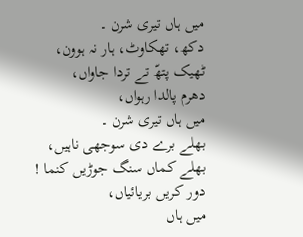میں ہاں تیری شرن ۔
دکھ، تھکاوٹ، ہار نہ ہوون،
ٹھیک پتھّ تے تردا جاواں،
دھرم پالدا رہواں،
میں ہاں تیری شرن ۔
بھلے برے دی سوجھی ناہیں،
بھلے کماں سنگ جوڑیں کنما !
دور کریں بریائیاں،
میں ہاں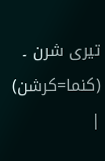تیری شرن ۔
(کنما=کرشن)
|